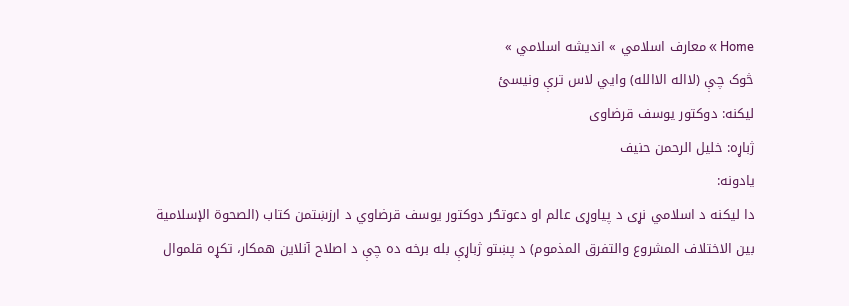Home » معارف اسلامي » انديشه اسلامي »
څوک چې (لااله الاالله) وايي لاس ترې ونیسئ
لیکنه: دوکتور یوسف قرضاوی
ژباړه: خلیل الرحمن حنیف
یادونه:
دا لیکنه د اسلامي نړی د پیاوړی عالم او دعوتګر دوکتور یوسف قرضاوي د ارزښتمن کتاب (الصحوة الإسلامية بين الاختلاف المشروع والتفرق المذموم) د پښتو ژباړې بله برخه ده چې د اصلاح آنلاین همکار، تکړه قلموال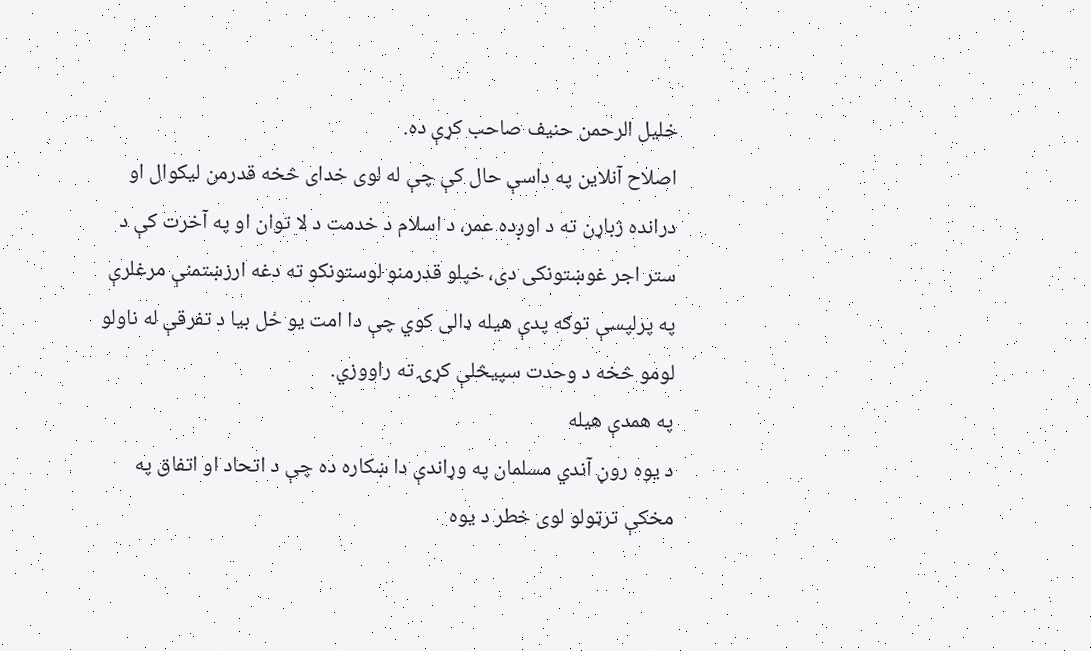خلیل الرحمن حنیف صاحب کړې ده.
اصلاح آنلاین په داسې حال کې چې له لوی خدای څخه قدرمن لیکوال او درانده ژباړن ته د اوږده عمر، د اسلام د خدمت د لا توان او په آخرت کې د ستر اجر غوښتونکی دی، خپلو قدرمنو لوستونکو ته دغه ارزښتمنې مرغلرې په پرلپسې توګه پدې هیله ډالی کوي چې دا امت یو ځل بیا د تفرقې له ناولو لومو څخه د وحدت سپیڅلې کړۍ ته راووزي.
په همدې هیله
د یوه روڼ آندي مسلمان په وړاندې دا ښکاره ده چې د اتحاد او اتفاق په مخکې ترټولو لوی خطر د یوه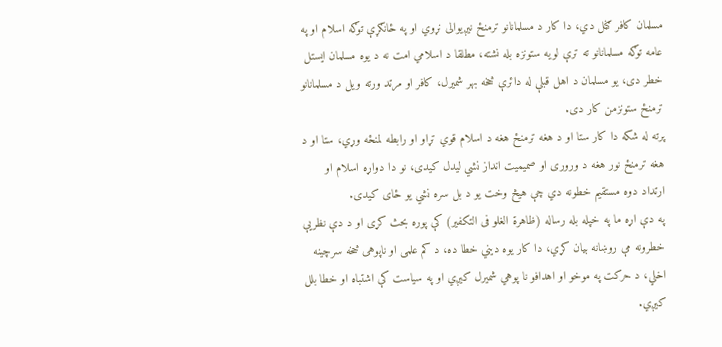مسلمان کافر ګڼل دي، دا کار د مسلمانانو ترمنځ نیږیوالی نړوي او په ځانګړې توګه اسلام او په عامه توګه مسلمانانو ته ترې لویه ستونزه بله نشته، مطلقا د اسلامي امت نه د یوه مسلمان ایستل خطر دی، یو مسلمان د اهل قبلې له دائرې څخه بهر شمیرل، کافر او مرتد ورته ویل د مسلمانانو ترمنځ ستونزمن کار دی.
پرته له شکه دا کار ستا او د هغه ترمنځ هغه د اسلام قوي تړاو او رابطه لمنځه وړي، ستا او د هغه ترمنځ نور هغه د وروری او صمیمیت انداز نشي لیدل کیدی، نو دا دواړه اسلام او ارتداد دوه مستقیم خطونه دي چې هیڅ وخت یو د بل سره نشي یو ځای کیدی.
په دې اړه ما په خپله بله رساله (ظاهرة الغلو فی التکفیر) کې پوره بحث کړی او د دې نظریې خطرونه مې روښانه بیان کړي، دا کار یوه دیني خطا ده، د کم علمی او ناپوهی څخه سرچینه اخلي، د حرکت په موخو او اهدافو نا پوهي شمیرل کیږي او په سیاست کې اشتباه او خطا بلل کیږي.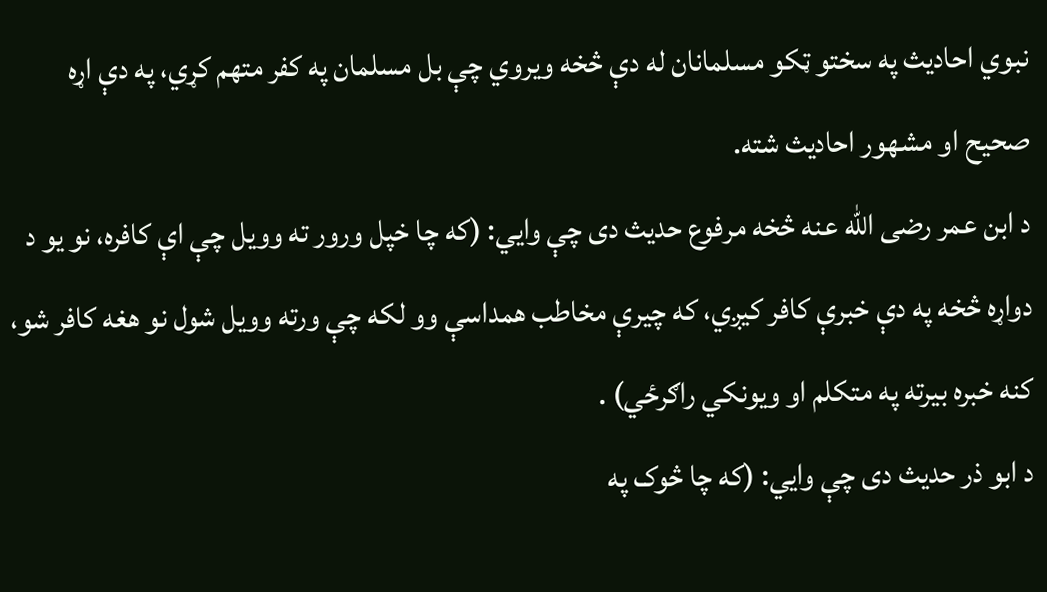نبوي احادیث په سختو ټکو مسلمانان له دې څخه ویروي چې بل مسلمان په کفر متهم کړي، په دې اړه صحیح او مشهور احادیث شته.
د ابن عمر رضی الله عنه څخه مرفوع حدیث دی چې وايي: (که چا خپل ورور ته وویل چې اې کافره، نو یو د دواړه څخه په دې خبرې کافر کیږي، که چیرې مخاطب همداسې وو لکه چې ورته وویل شول نو هغه کافر شو، کنه خبره بیرته په متکلم او ویونکي راګرځي) .
د ابو ذر حدیث دی چې وايي: (که چا څوک په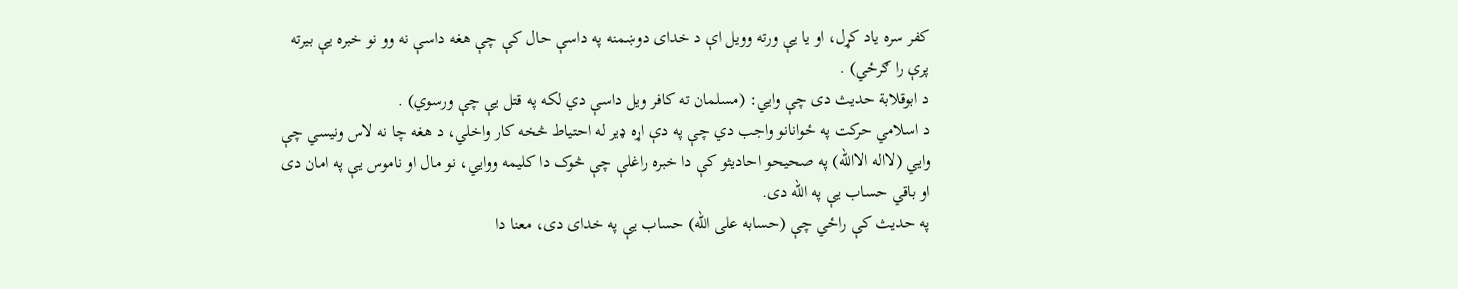کفر سره یاد کړل، او یا یې ورته وویل اې د خدای دوښمنه په داسې حال کې چې هغه داسې نه وو نو خبره یې بیرته پرې را ګرځي) .
د ابوقلابة حدیث دی چې وايي: (مسلمان ته کافر ویل داسې دي لکه په قتل یې چې ورسوي) .
د اسلامي حرکت په ځوانانو واجب دي چې په دې اړه ډیر له احتیاط څخه کار واخلي، د هغه چا نه لاس ونیسي چې وایي (لااله الاالله) په صحیحو احادیثو کې دا خبره راغلې چې څوک دا کلیمه ووایي، نو مال او ناموس یې په امان دی او باقي حساب یې په الله دی.
په حدیث کې راځي چې (حسابه علی الله) حساب یې په خدای دی، معنا دا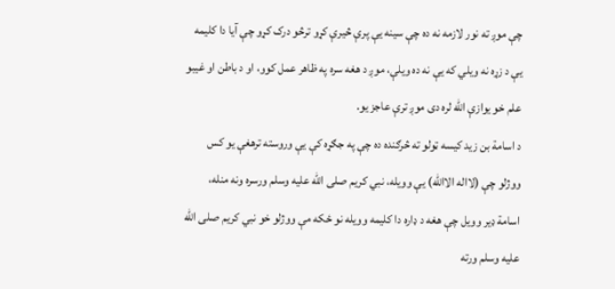چې موږ ته نور لازمه نه ده چې سینه یې پرې څیرې کړو ترڅو درک کړو چې آیا دا کلیمه یې د زړه نه ویلي که یې نه ده ویلې، موږ د هغه سره په ظاهر عمل کوو، او د باطن او غیبو علم خو یوازې الله لره دی موږ ترې عاجز یو.
د اسامة بن زید کیسه ټولو ته څرګنده ده چې په جګړه کې یې وروسته ترهغې یو کس ووژلو چې (لااله الاالله) یې وویله، نبي کریم صلی الله علیه وسلم ورسره ونه منله، اسامة ډیر وویل چې هغه د ډاره دا کلیمه وویله نو ځکه مې ووژلو خو نبي کریم صلی الله علیه وسلم ورته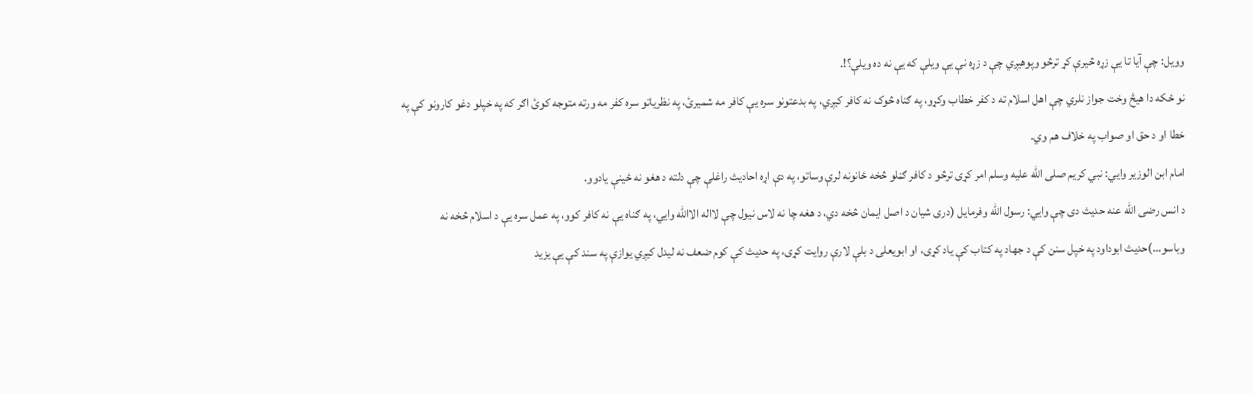وویل: چې آیا تا یې زړه څیرې کړ ترڅو وپوهیږي چې د زړه نې یې ویلې که یې نه ده ویلې؟!.
نو ځکه دا هیڅ وخت جواز نلري چې اهل اسلام ته د کفر خطاب وکړو، په ګناه څوک نه کافر کیږي، په بدعتونو سره یې کافر مه شمیرئ، په نظریاتو سره کفر مه ورته متوجه کوئ اګر که په خپلو دغو کارونو کې په خطا او د حق او صواب په خلاف هم وي.
امام ابن الوزیر وايي: نبي کریم صلی الله علیه وسلم امر کړی ترڅو د کافر ګڼلو څخه ځانونه لرې وساتو، په دې اړه احادیث راغلې چې دلته د هغو نه ځینې یادوو.
د انس رضی الله عنه حدیث دی چې وايي: رسول الله وفرمایل (دری شیان د اصل ایمان څخه دي، د هغه چا نه لاس نیول چې لااله الاالله وایي، په ګناه یې نه کافر کوو، په عمل سره یې د اسلام څخه نه وباسو…)حدیث ابوداود په خپل سنن کې د جهاد په کتاب کې یاد کړی، او ابویعلی د بلې لارې روایت کړی، په حدیث کې کوم ضعف نه لیدل کیږي یوازې په سند کې یې یزید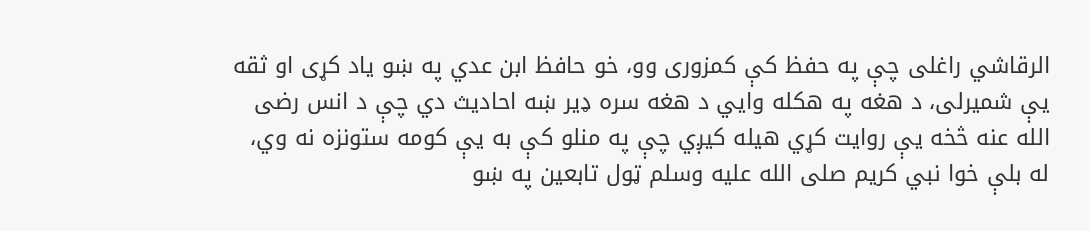الرقاشي راغلی چې په حفظ کې کمزوری وو، خو حافظ ابن عدي په ښو یاد کړی او ثقه یې شمیرلی، د هغه په هکله وايي د هغه سره ډیر ښه احادیث دي چې د انس رضی الله عنه څخه یې روایت کړي هیله کیږي چې په منلو کې به یې کومه ستونزه نه وي، له بلې خوا نبي کریم صلی الله علیه وسلم ټول تابعین په ښو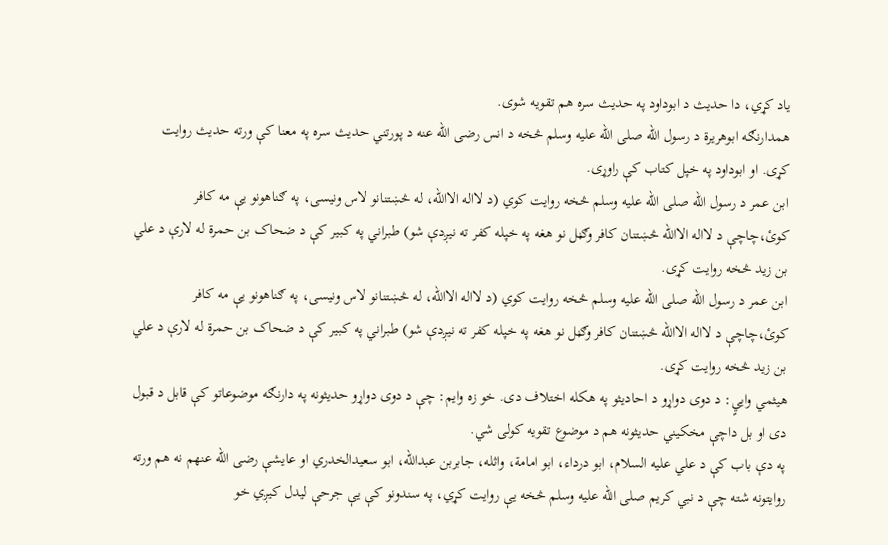یاد کړي، دا حدیث د ابوداود په حدیث سره هم تقویه شوی.
همدارنګه ابوهریرة د رسول الله صلی الله علیه وسلم څخه د انس رضی الله عنه د پورتني حدیث سره په معنا کې ورته حدیث روایت کړی. او ابوداود په خپل کتاب کې راوړی.
ابن عمر د رسول الله صلی الله علیه وسلم څخه روایت کوي (د لااله الاالله، له څښتنانو لاس ونیسی، په ګناهونو یې مه کافر کوئ،چاچې د لااله الاالله څښتنان کافر وګڼل نو هغه په خپله کفر ته نیږدې شو) طبراني په کبیر کې د ضحاک بن حمرة له لارې د علي بن زید څخه روایت کړی.
ابن عمر د رسول الله صلی الله علیه وسلم څخه روایت کوي (د لااله الاالله، له څښتنانو لاس ونیسی، په ګناهونو یې مه کافر کوئ،چاچې د لااله الاالله څښتنان کافر وګڼل نو هغه په خپله کفر ته نیږدې شو) طبراني په کبیر کې د ضحاک بن حمرة له لارې د علي بن زید څخه روایت کړی.
هیثمي واييٍ: د دوی دواړو د احادیثو په هکله اختلاف دی. خو زه وایم: چې د دوی دواړو حدیثونه په دارنګه موضوعاتو کې قابل د قبول دی او بل داچې مخکیني حدیثونه هم د موضوع تقویه کولی شي.
په دې باب کې د علي علیه السلام، ابو درداء، ابو امامة، واثله، جابربن عبدالله، ابو سعیدالخدري او عایشې رضی الله عنهم نه هم ورته روایتونه شته چې د نبي کریم صلی الله علیه وسلم څخه یې روایت کړي، په سندونو کې یې جرحې لیدل کیږي خو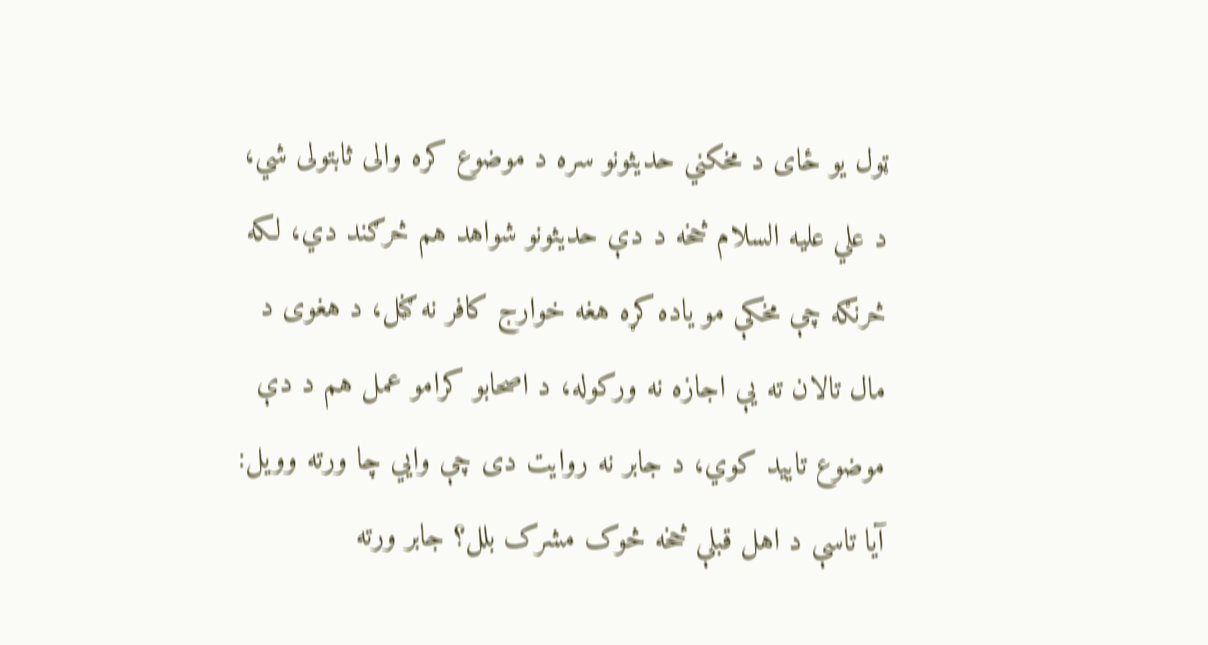ټول یو ځای د مخکني حدیثونو سره د موضوع کره والی ثابتولی شي، د علي علیه السلام څخه د دې حدیثونو شواهد هم څرګند دي، لکه څرنګه چې مخکې مو یاده کړه هغه خوارج کافر نه ګڼل، د هغوی د مال تالان ته یې اجازه نه ورکوله، د اصحابو کرامو عمل هم د دې موضوع تایید کوي، د جابر نه روایت دی چې وايي چا ورته وویل: آیا تاسې د اهل قبلې څخه څوک مشرک بلل؟ جابر ورته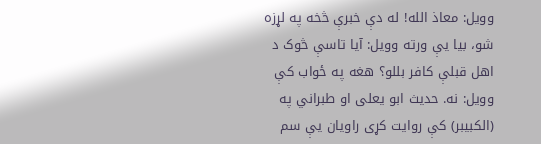وویل: معاذ الله! له دې خبرې څخه په لړزه شو، بیا یې ورته وویل: آیا تاسې څوک د اهل قبلې کافر بللو؟ هغه په ځواب کې وویل: نه. حدیث ابو یعلی او طبراني په (الکبیبر) کې روایت کړی راویان یې سم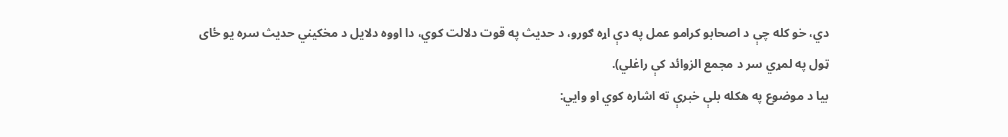دي، خو کله چې د اصحابو کرامو عمل په دې اړه ګورو، د حدیث په قوت دلالت کوي، دا اووه دلایل د مخکیني حدیث سره یو ځای ټول په لمړي سر د مجمع الزوائد کې راغلي).
بیا د موضوع په هکله بلې خبرې ته اشاره کوي او وايي: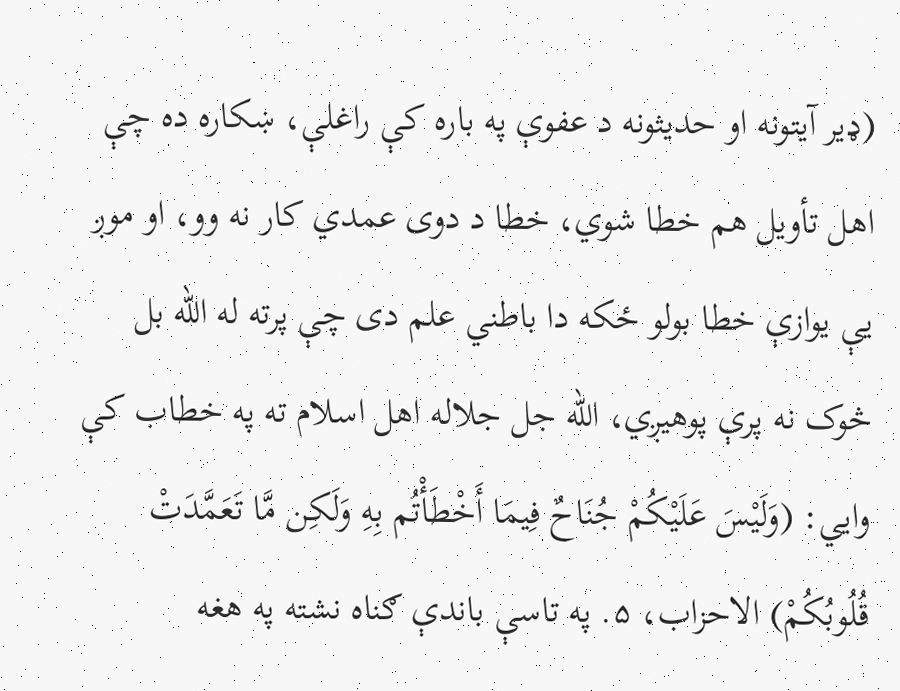(ډیر آیتونه او حدیثونه د عفوې په باره کې راغلې، ښکاره ده چې اهل تأویل هم خطا شوي، خطا د دوی عمدي کار نه وو، او موږ یې یوازې خطا بولو ځکه دا باطني علم دی چې پرته له الله بل څوک نه پرې پوهیږي، الله جل جلاله اهل اسلام ته په خطاب کې وايي: (وَلَيْسَ عَلَيْكُمْ جُنَاحٌ فِيمَا أَخْطَأْتُم بِهِ وَلَكِن مَّا تَعَمَّدَتْ قُلُوبُكُمْ) الاحزاب، ۵. په تاسې باندې ګناه نشته په هغه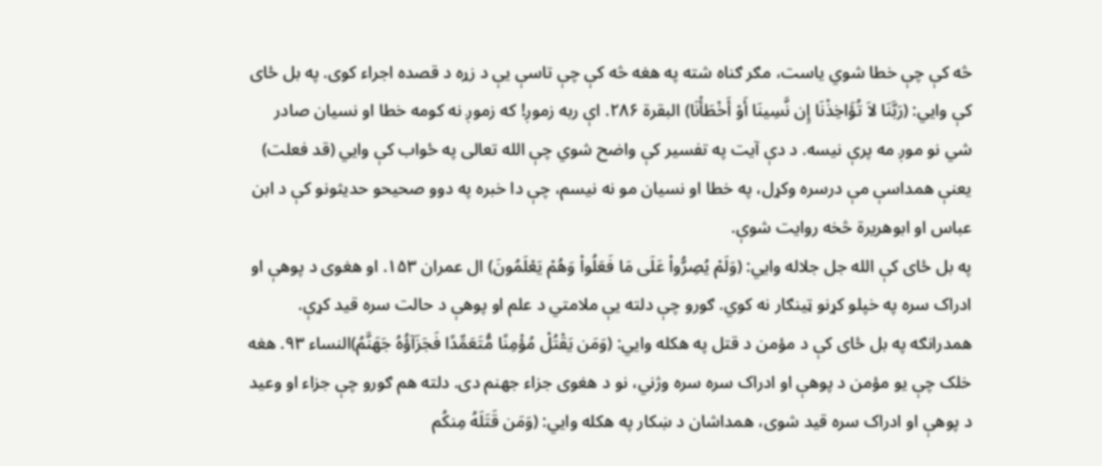څه کې چې خطا شوي یاست، مګر ګناه شته په هغه څه کې چې تاسې یې د زړه د قصده اجراء کوی. په بل ځای کې وايي: (رَبَّنَا لاَ تُؤَاخِذْنَا إِن نَّسِينَا أَوْ أَخْطَأْنَا) البقرة ۲۸۶. اې ربه زموږ! که زموږ نه کومه خطا او نسیان صادر شي نو موږ مه پرې نیسه. د دې آیت په تفسیر کې واضح شوي چې الله تعالی په ځواب کې وايي (قد فعلت) یعنې همداسې مې درسره وکړل، په خطا او نسیان مو نه نیسم، چې دا خبره په دوو صحیحو حدیثونو کې د ابن عباس او ابوهریرة څخه روایت شوې.
په بل ځای کې الله جل جلاله وايي: (وَلَمْ يُصِرُّواْ عَلَى مَا فَعَلُواْ وَهُمْ يَعْلَمُونَ) ال عمران ۱۵۳. او هغوی د پوهې او ادراک سره په خپلو کړنو ټینګار نه کوي. ګورو چې دلته یې ملامتي د علم او پوهې د حالت سره قید کړې. همدرانګه په بل ځای کې د مؤمن د قتل په هکله وايي: (وَمَن يَقْتُلْ مُؤْمِنًا مُّتَعَمِّدًا فَجَزَآؤُهُ جَهَنَّمُ)النساء ۹۳. هغه خلک چې یو مؤمن د پوهې او ادراک سره سره وژني، نو د هغوی جزاء جهنم دی. دلته هم ګورو چې جزاء او وعید د پوهې او ادراک سره قید شوی، همداشان د ښکار په هکله وايي: (وَمَن قَتَلَهُ مِنكُم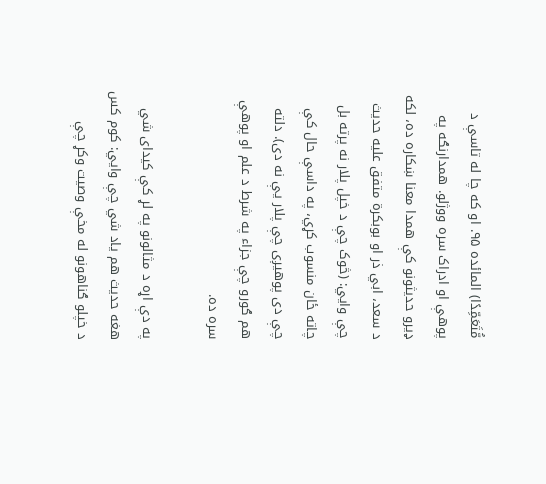مُّتَعَمِّدًا) المائده ۹۵. او که چا له تاسې د پوهې او ادراک سره ووژلو. همدارنګه په ډیرو حدیثونو کې همدا معنا ښکاره ده، لکه د سعد، ابي ذر او بوبکرة متفق علیه حدیث چې وايي: (څوک چې د خپل پلار نه پرته بل چاته ځان منسوب کړي، په داسې حال کې چې دی پوهیږی چې پلار یې نه دی). دلته هم ګورو چې جزاء په شرط د علم او پوهې سره ده.

په دې اړه د مثالونو په لړ کې کیدای شي هغه حدیث هم یاد شي چې وايي: کوم کس د خپلو ګناهونو له مخې وصیت وکړ چې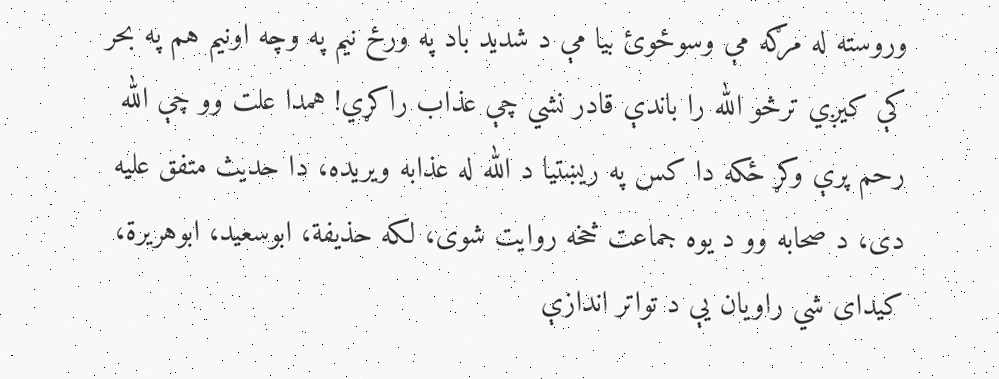وروسته له مرګه مې وسوځوئ بیا مې د شدید باد په ورځ نیم په وچه اونیم هم په بحر کې کیږي ترڅو الله را باندې قادر نشي چې عذاب راکړي! همدا علت وو چې الله رحم پرې وکړ ځکه دا کس په ریښتیا د الله له عذابه ویریده، دا حدیث متفق علیه دی، د صحابه وو د یوه جماعت څخه روایت شوی، لکه حذیفة، ابوسعید، ابوهریرة، کیدای شي راویان یې د تواتر اندازې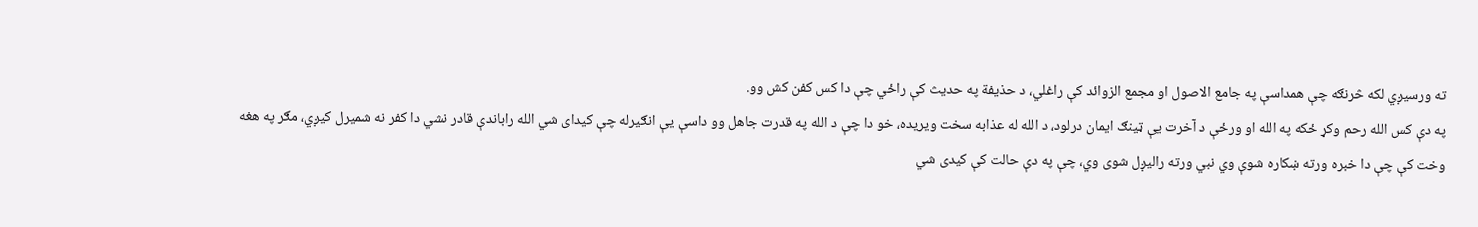ته ورسیږي لکه څرنګه چې همداسې په جامع الاصول او مجمع الزوائد کې راغلي، د حذیفة په حدیث کې راځي چې دا کس کفن کش وو.
په دې کس الله رحم وکړ ځکه په الله او ورځې د آخرت یې ټینګ ایمان درلود، د الله له عذابه سخت ویریده، خو دا چې د الله په قدرت جاهل وو داسې یې انګیرله چې کیدای شي الله راباندې قادر نشي دا کفر نه شمیرل کیږي، مګر په هغه وخت کې چې دا خبره ورته ښکاره شوې وي نبي ورته رالیږل شوی وي، چې په دې حالت کې کیدی شي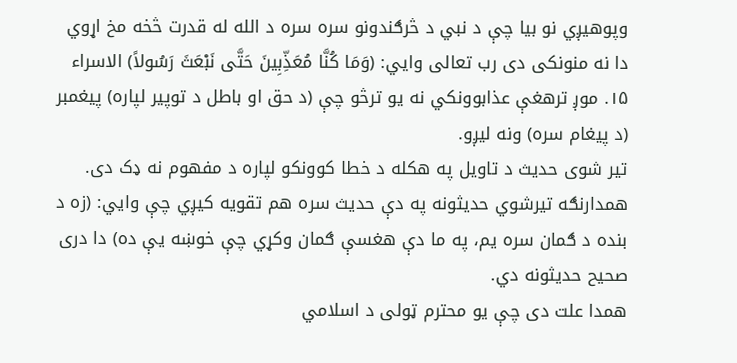وپوهیږي نو بیا چې د نبي د څرګندونو سره سره د الله له قدرت څخه مخ اړوي دا نه منونکی دی رب تعالی وايي: (وَمَا كُنَّا مُعَذِّبِينَ حَتَّى نَبْعَثَ رَسُولاً) الاسراء ۱۵. موږ ترهغې عذابوونکي نه یو ترڅو چې (د حق او باطل د توپیر لپاره) پیغمبر (د پیغام سره) ونه لیږو.
تیر شوی حدیث د تاویل په هکله د خطا کوونکو لپاره د مفهوم نه ډک دی.
همدارنګه تیرشوي حدیثونه په دې حدیث سره هم تقویه کیږي چې وايي: (زه د بنده د ګمان سره یم، په ما دې هغسې ګمان وکړي چې خوښه یې ده) دا دری صحیح حدیثونه دي.
همدا علت دی چې یو محترم ټولی د اسلامي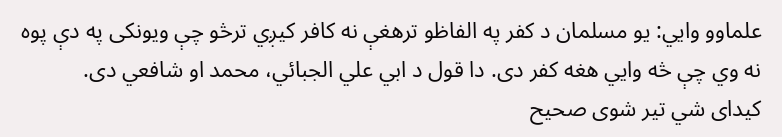علماوو وايي: یو مسلمان د کفر په الفاظو ترهغې نه کافر کیږي ترڅو چې ویونکی په دې پوه نه وي چې څه وايي هغه کفر دی. دا قول د ابي علي الجبائي، محمد او شافعي دی.
کیدای شي تیر شوی صحیح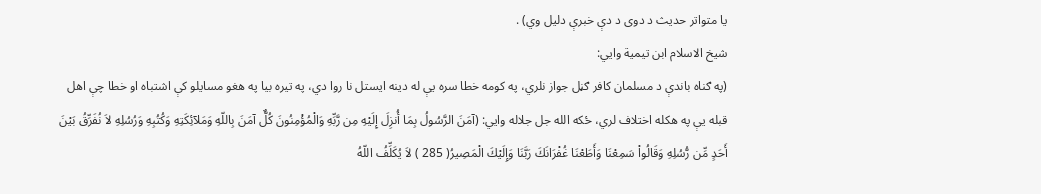یا متواتر حدیث د دوی د دې خبرې دلیل وي) .
شیخ الاسلام ابن تیمیة وايي:
(په ګناه باندې د مسلمان کافر ګڼل جواز نلري، په کومه خطا سره یې له دینه ایستل نا روا دي، په تیره بیا په هغو مسایلو کې اشتباه او خطا چې اهل قبله یې په هکله اختلاف لري، ځکه الله جل جلاله وايي: (آمَنَ الرَّسُولُ بِمَا أُنزِلَ إِلَيْهِ مِن رَّبِّهِ وَالْمُؤْمِنُونَ كُلٌّ آمَنَ بِاللّهِ وَمَلآئِكَتِهِ وَكُتُبِهِ وَرُسُلِهِ لاَ نُفَرِّقُ بَيْنَ أَحَدٍ مِّن رُّسُلِهِ وَقَالُواْ سَمِعْنَا وَأَطَعْنَا غُفْرَانَكَ رَبَّنَا وَإِلَيْكَ الْمَصِيرُ( 285 ) لاَ يُكَلِّفُ اللّهُ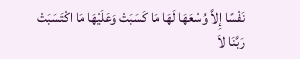نَفْسًا إِلاَّ وُسْعَهَا لَهَا مَا كَسَبَتْ وَعَلَيْهَا مَا اكْتَسَبَتْ رَبَّنَا لاَ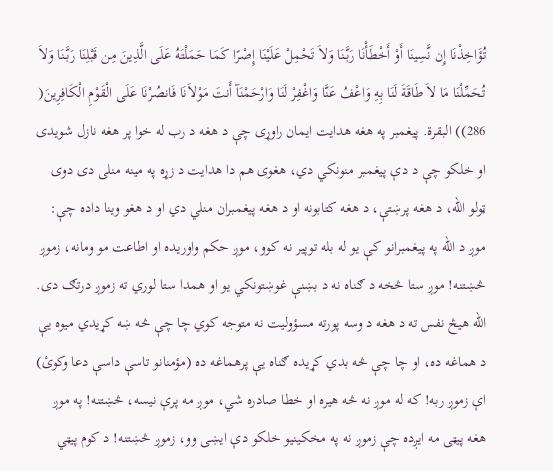تُؤَاخِذْنَا إِن نَّسِينَا أَوْ أَخْطَأْنَا رَبَّنَا وَلاَ تَحْمِلْ عَلَيْنَا إِصْرًا كَمَا حَمَلْتَهُ عَلَى الَّذِينَ مِن قَبْلِنَا رَبَّنَا وَلاَ تُحَمِّلْنَا مَا لاَ طَاقَةَ لَنَا بِهِ وَاعْفُ عَنَّا وَاغْفِرْ لَنَا وَارْحَمْنَآ أَنتَ مَوْلاَنَا فَانصُرْنَا عَلَى الْقَوْمِ الْكَافِرِينَ( 286)) البقرة. پیغمبر په هغه هدایت ایمان راوړی چې د هغه د رب له خوا پر هغه نازل شویدی او خلکو چې د دې پیغمبر منونکي دي، هغوی هم دا هدایت د زړه په مینه منلی دی دوی ټولو الله، د هغه پرښتې، د هغه کتابونه او د هغه پیغمبران منلي دي او د هغو وینا داده چې: موږ د الله په پیغمبرانو کې یو له بله توپیر نه کوو، موږ حکم واوریده او اطاعت مو ومانه، زموږ څښتنه! موږ ستا څخه د ګناه نه د بښنې غوښتونکي یو او همدا ستا لوري ته زموږ درتګ دی. الله هیڅ نفس ته د هغه د وسه پورته مسؤولیت نه متوجه کوي چا چې څه ښه کړيدي میوه یې د هماغه ده، او چا چې څه بدي کړيده ګناه یې پرهماغه ده (مؤمنانو تاسې داسې دعا وکوئ) اې زموږ ربه! که له موږ نه څه هیره او خطا صادره شي، موږ مه پرې نیسه، څښتنه! په موږ هغه پیټی مه ایږده چې زموږ نه په مخکینیو خلکو دې ایښی وو، زموږ څښتنه! د کوم پیټي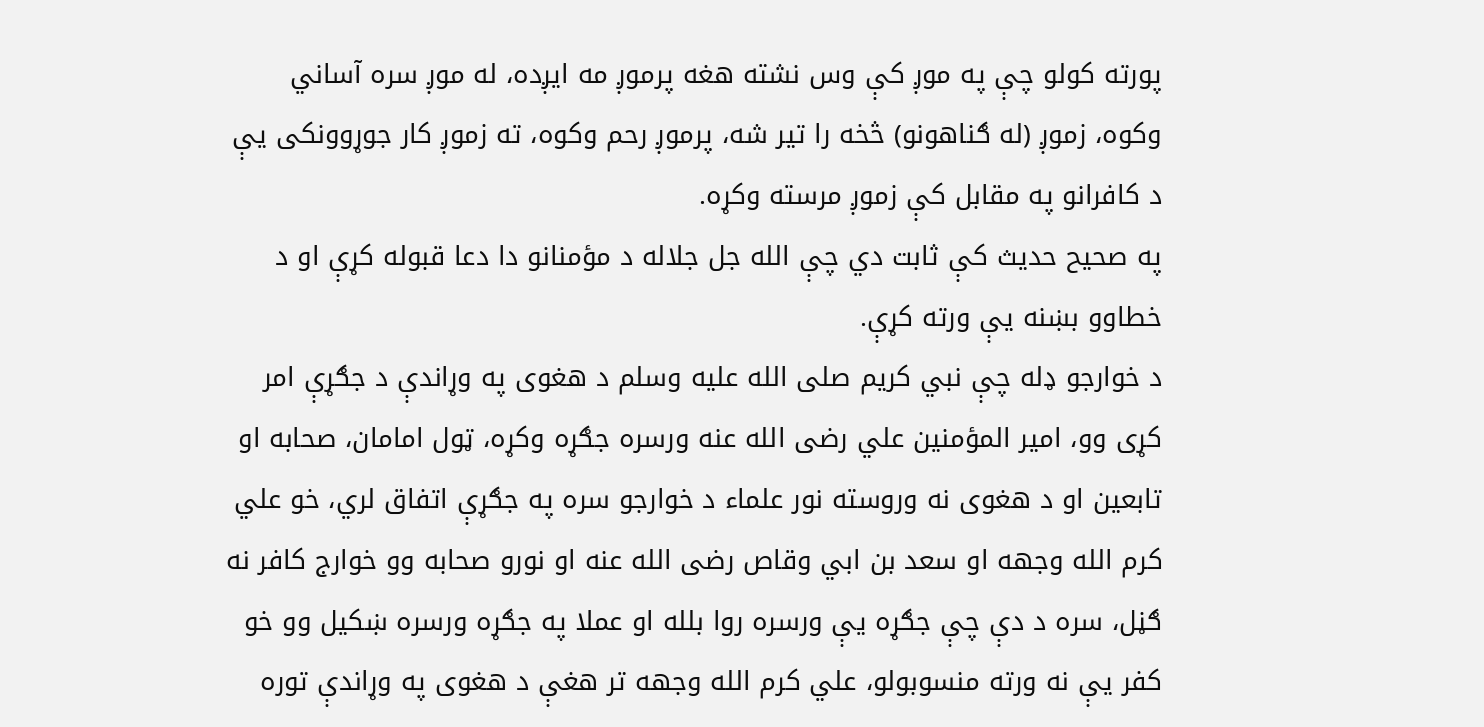پورته کولو چې په موږ کې وس نشته هغه پرموږ مه ایږده، له موږ سره آساني وکوه، زموږ (له ګناهونو) څخه را تیر شه، پرموږ رحم وکوه، ته زموږ کار جوړوونکی یې د کافرانو په مقابل کې زموږ مرسته وکړه.
په صحیح حدیث کې ثابت دي چې الله جل جلاله د مؤمنانو دا دعا قبوله کړې او د خطاوو بښنه یې ورته کړې.
د خوارجو ډله چې نبي کریم صلی الله علیه وسلم د هغوی په وړاندې د جګړې امر کړی وو، امیر المؤمنین علي رضی الله عنه ورسره جګړه وکړه، ټول امامان، صحابه او تابعین او د هغوی نه وروسته نور علماء د خوارجو سره په جګړې اتفاق لري، خو علي کرم الله وجهه او سعد بن ابي وقاص رضی الله عنه او نورو صحابه وو خوارج کافر نه ګڼل، سره د دې چې جګړه یې ورسره روا بلله او عملا په جګړه ورسره ښکیل وو خو کفر یې نه ورته منسوبولو، علي کرم الله وجهه تر هغې د هغوی په وړاندې توره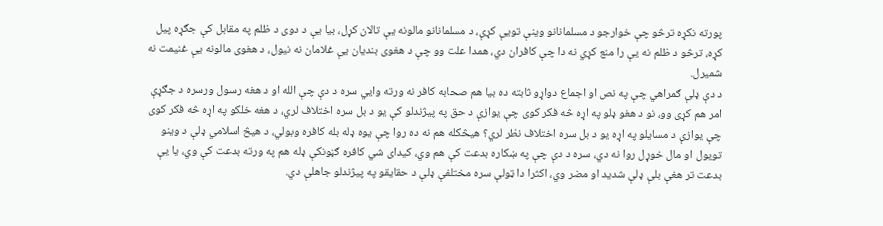پورته نکړه ترڅو چې خوارجو د مسلمانانو وینې تویې کړې، د مسلمانانو مالونه یې تالان کړل، بیا یې د دوی د ظلم په مقابل کې جګړه پیل کړه، ترڅو د ظلم نه یې را منع کړي نه دا چې کافران دي، همدا علت وو چې د هغوی بندیان یې غلامان نه نیول، د هغوی مالونه یې غنیمت نه شمیرل.
د دې ډلې ګمراهي چې په نص او اجماع دواړو ثابته ده بیا هم صحابه کافر نه ورته وایي سره د دې چې الله او د هغه رسول ورسره د جګړې امر هم کړی وو، نو د هغو ډلو په اړه څه فکر کوی چې یوازې د حق په پیژندلو کې یو د بل سره اختلاف لري، د هغه خلکو په اړه څه فکر کوی چې یوازې د مسایلو په اړه یو د بل سره اختلاف نظر لري؟ هیڅکله هم نه ده روا چې یوه ډله بله کافره وبولي، د هیڅ اسلامي ډلې د وینو تویول او مال خوړل روا نه دي، سره د دې چې په ښکاره بدعت کې هم وي، کیدای شي کافره ګڼونکې ډله هم په ورته بدعت کې وي، یا یې بدعت تر هغې بلې ډلې شدید او مضر وي، اکثرا دا ټولې سره مختلفې ډلې د حقایقو په پیژندلو جاهلې دي.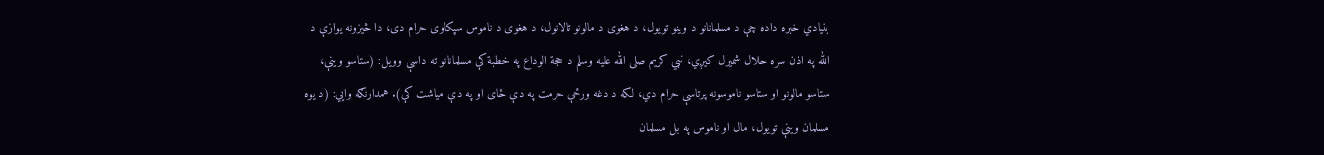بنیادي خبره داده چې د مسلمانانو د وینو تویول، د هغوی د مالونو تالانول، د هغوی د ناموس سپکاوی حرام دی، دا څیزونه یوازې د الله په اذن سره حلال شمیرل کیږي، نبي کریم صلی الله علیه وسلم د حجة الوداع په خطبة کې مسلمانانو ته داسې وویل: (ستاسو وینې، ستاسو مالونو او ستاسو ناموسونه پرتاسې حرام دي، لکه د دغه ورځې حرمت په دې ځای او په دې میاشت کې). همدارنګه وايي: (د یوه مسلمان وینې تویول، مال او ناموس په بل مسلمان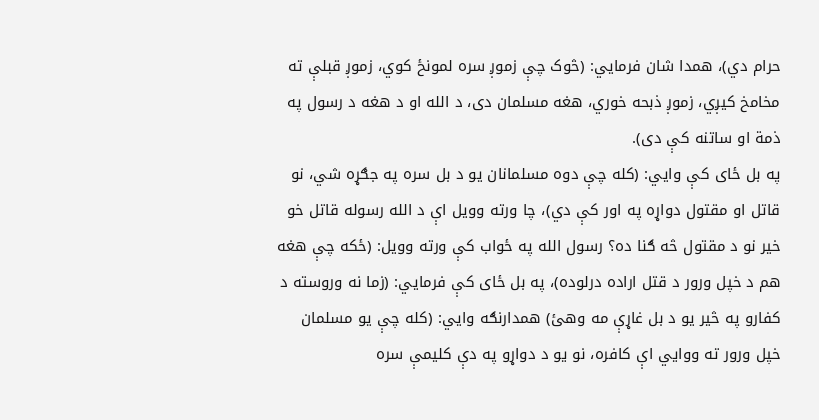حرام دي)، همدا شان فرمايي: (څوک چې زموږ سره لمونځ کوي، زموږ قبلې ته مخامخ کیږي، زموږ ذبحه خوري، هغه مسلمان دی، د الله او د هغه د رسول په ذمة او ساتنه کې دی).
په بل ځای کې وايي: (کله چې دوه مسلمانان یو د بل سره په جګړه شي، نو قاتل او مقتول دواړه په اور کې دي)، چا ورته وویل اې د الله رسوله قاتل خو خیر نو د مقتول څه ګنا ده؟ رسول الله په ځواب کې ورته وویل: (ځکه چې هغه هم د خپل ورور د قتل اراده درلوده)، په بل ځای کې فرمايي: (زما نه وروسته د کفارو په څیر یو د بل غاړې مه وهئ) همدارنګه وايي: (کله چې یو مسلمان خپل ورور ته ووايي اې کافره، نو یو د دواړو په دې کلیمې سره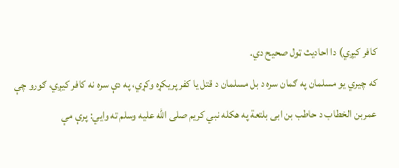کافر کیږي) دا احادیث ټول صحیح دي.
که چیري یو مسلمان په ګمان سره د بل مسلمان د قتل یا کفر پریکړه وکړي، په دې سره نه کافر کیږي، ګورو چې عمربن الخطاب د حاطب بن ابی بلتعة په هکله نبي کریم صلی الله علیه وسلم ته وايي: پرې مې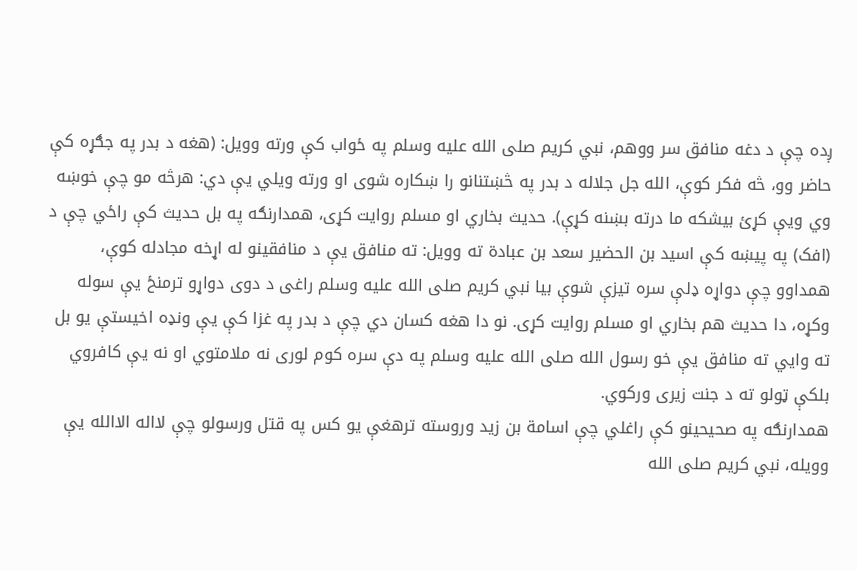ږده چې د دغه منافق سر ووهم، نبي کریم صلی الله علیه وسلم په ځواب کې ورته وویل: (هغه د بدر په جګړه کې حاضر وو، څه فکر کوې، الله جل جلاله د بدر په څښتنانو را ښکاره شوی او ورته ویلي یې دي: هرڅه مو چې خوښه وي ویې کړئ بیشکه ما درته بښنه کړې). حدیث بخاري او مسلم روایت کړی، همدارنګه په بل حدیث کې راځي چې د (افک) په پیښه کې اسید بن الحضیر سعد بن عبادة ته وویل: ته منافق یې د منافقینو له اړخه مجادله کوې، همداوو چې دواړه ډلې سره تیزې شوې بیا نبي کریم صلی الله علیه وسلم راغی د دوی دواړو ترمنځ یې سوله وکړه، دا حدیث هم بخاري او مسلم روایت کړی. نو دا هغه کسان دي چې د بدر په غزا کې یې ونډه اخیستې یو بل ته وايي ته منافق یې خو رسول الله صلی الله علیه وسلم په دې سره کوم لوری نه ملامتوي او نه یې کافروي بلکې ټولو ته د جنت زیری ورکوي.
همدارنګه په صحیحینو کې راغلي چې اسامة بن زید وروسته ترهغې یو کس په قتل ورسولو چې لااله الاالله یې وویله، نبي کریم صلی الله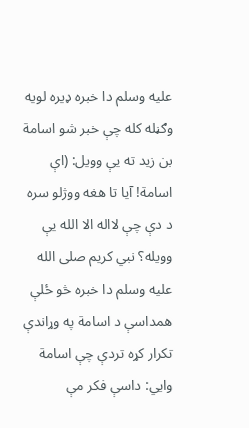علیه وسلم دا خبره ډیره لویه وګڼله کله چې خبر شو اسامة بن زید ته یې وویل: (اې اسامة! آیا تا هغه ووژلو سره د دې چې لااله الا الله یې وویله؟ نبي کریم صلی الله علیه وسلم دا خبره څو ځلې همداسې د اسامة په وړاندې تکرار کړه تردې چې اسامة وايي: داسې فکر مې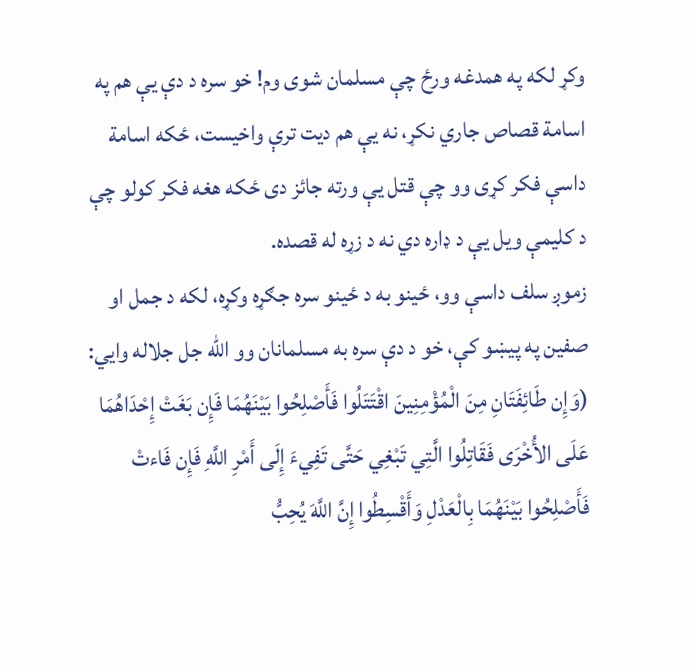وکړ لکه په همدغه ورځ چې مسلمان شوی وم! خو سره د دې یې هم په اسامة قصاص جاري نکړ، نه یې هم دیت ترې واخیست، ځکه اسامة داسې فکر کړی وو چې قتل یې ورته جائز دی ځکه هغه فکر کولو چې د کلیمې ویل یې د ډاره دي نه د زړه له قصده.
زموږ سلف داسې وو، ځینو به د ځینو سره جګړه وکړه، لکه د جمل او صفین په پیښو کې، خو د دې سره به مسلمانان وو الله جل جلاله وايي: (وَإِن طَائِفَتَانِ مِنَ الْمُؤْمِنِينَ اقْتَتَلُوا فَأَصْلِحُوا بَيْنَهُمَا فَإِن بَغَتْ إِحْدَاهُمَا عَلَى الأُخْرَى فَقَاتِلُوا الَّتِي تَبْغِي حَتَّى تَفِيءَ إِلَى أَمْرِ اللَّهِ فَإِن فَاءتْ فَأَصْلِحُوا بَيْنَهُمَا بِالْعَدْلِ وَأَقْسِطُوا إِنَّ اللَّهَ يُحِبُّ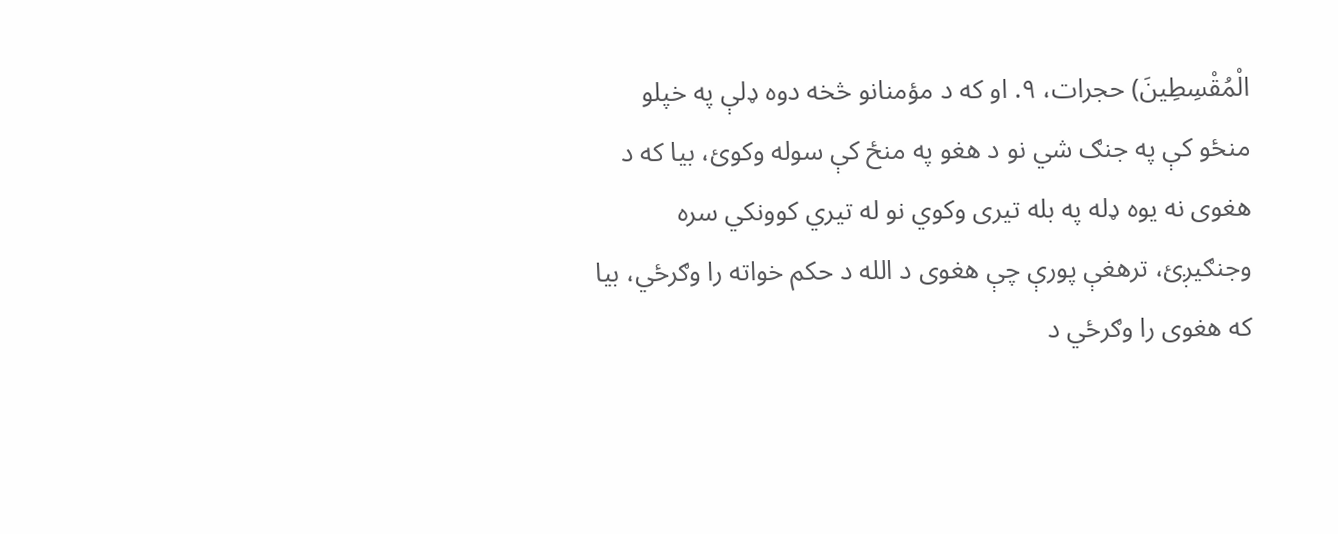الْمُقْسِطِينَ) حجرات، ۹. او که د مؤمنانو څخه دوه ډلې په خپلو منځو کې په جنګ شي نو د هغو په منځ کې سوله وکوئ، بیا که د هغوی نه یوه ډله په بله تیری وکوي نو له تیري کوونکي سره وجنګیږئ، ترهغې پورې چې هغوی د الله د حکم خواته را وګرځي، بیا که هغوی را وګرځي د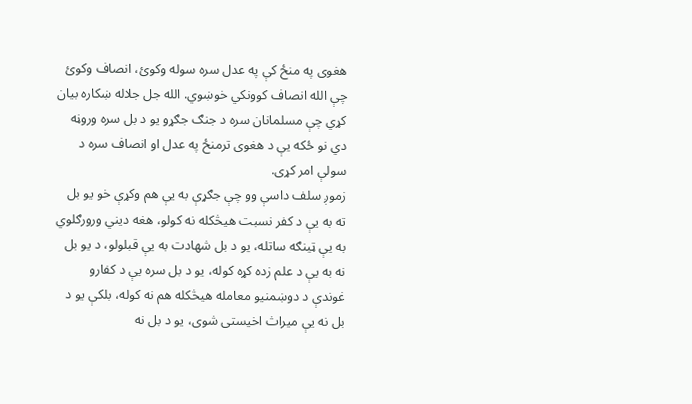هغوی په منځ کې په عدل سره سوله وکوئ، انصاف وکوئ چې الله انصاف کوونکي خوښوي. الله جل جلاله ښکاره بیان کړي چې مسلمانان سره د جنګ جګړو یو د بل سره وروڼه دي نو ځکه یې د هغوی ترمنځ په عدل او انصاف سره د سولې امر کړی.
زموږ سلف داسې وو چې جګړې به یې هم وکړې خو یو بل ته به یې د کفر نسبت هیڅکله نه کولو، هغه دیني ورورګلوي به یې ټینګه ساتله، یو د بل شهادت به یې قبلولو، د یو بل نه به یې د علم زده کړه کوله، یو د بل سره یې د کفارو غوندې د دوښمنیو معامله هیڅکله هم نه کوله، بلکې یو د بل نه یې میراث اخیستی شوی، یو د بل نه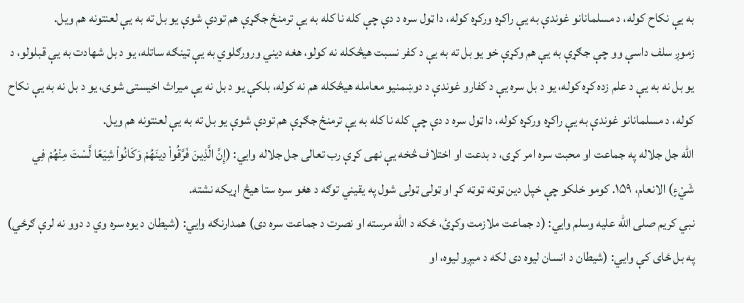به یې نکاح کوله، د مسلمانانو غوندې به یې راکړه ورکړه کوله، دا ټول سره د دې چې کله نا کله به یې ترمنځ جګړې هم تودې شوې یو بل ته به یې لعنتونه هم ویل.
زموږ سلف داسې وو چې جګړې به یې هم وکړې خو یو بل ته به یې د کفر نسبت هیڅکله نه کولو، هغه دیني ورورګلوي به یې ټینګه ساتله، یو د بل شهادت به یې قبلولو، د یو بل نه به یې د علم زده کړه کوله، یو د بل سره یې د کفارو غوندې د دوښمنیو معامله هیڅکله هم نه کوله، بلکې یو د بل نه یې میراث اخیستی شوی، یو د بل نه به یې نکاح کوله، د مسلمانانو غوندې به یې راکړه ورکړه کوله، دا ټول سره د دې چې کله نا کله به یې ترمنځ جګړې هم تودې شوې یو بل ته به یې لعنتونه هم ویل.
الله جل جلاله په جماعت او محبت سره امر کړی، د بدعت او اختلاف څخه یې نهی کړې رب تعالی جل جلاله وايي: (إِنَّ الَّذِينَ فَرَّقُواْ دِينَهُمْ وَكَانُواْ شِيَعًا لَّسْتَ مِنْهُمْ فِي شَيْءٍ) الانعام، ۱۵۹. کومو خلکو چې خپل دین ټوټه ټوټه کړ او ټولی ټولی شول په یقیني توګه د هغو سره ستا هیڅ اړیکه نشته.
نبي کریم صلی الله علیه وسلم وايي: (د جماعت ملازمت وکړئ، ځکه د الله مرسته او نصرت د جماعت سره دی) همدارنګه وايي: (شیطان د یوه سره وي د دوو نه لرې ګرځي) په بل ځای کې وايي: (شیطان د انسان لیوه دی لکه د میږو لیوه، او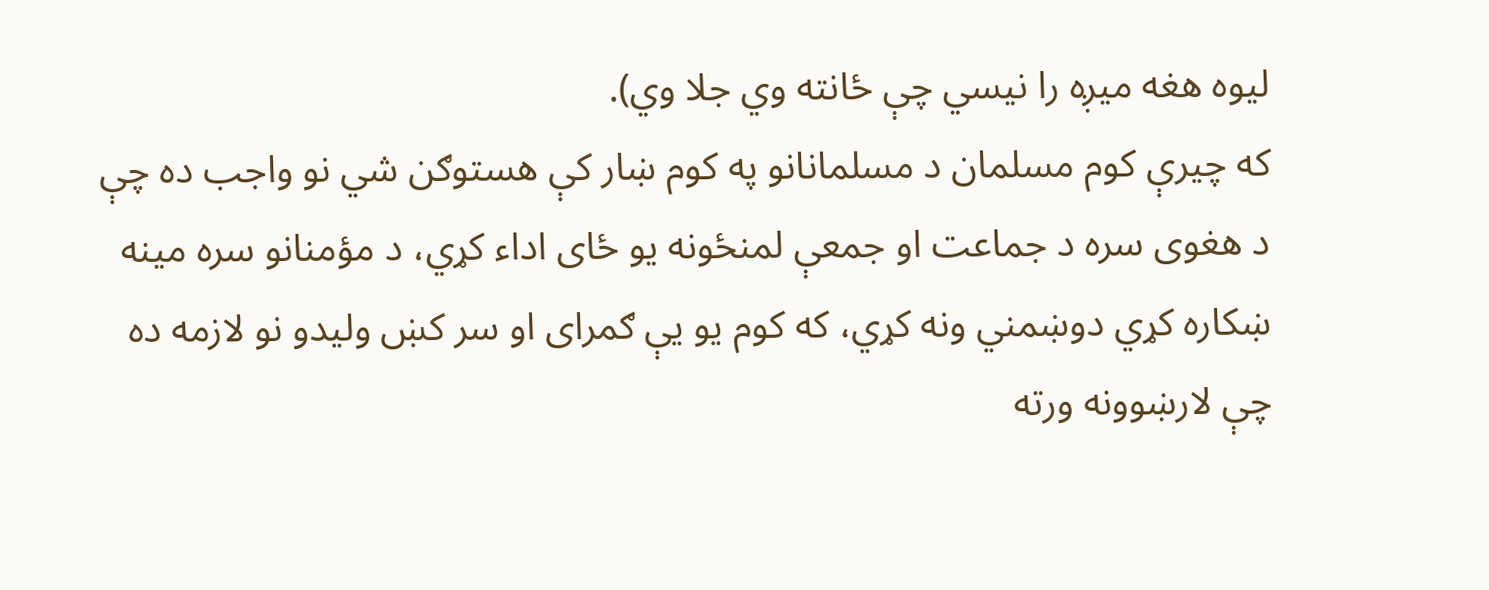لیوه هغه میږه را نیسي چې ځانته وي جلا وي).
که چیرې کوم مسلمان د مسلمانانو په کوم ښار کې هستوګن شي نو واجب ده چې د هغوی سره د جماعت او جمعې لمنځونه یو ځای اداء کړي، د مؤمنانو سره مینه ښکاره کړي دوښمني ونه کړي، که کوم یو یې ګمرای او سر کښ ولیدو نو لازمه ده چې لارښوونه ورته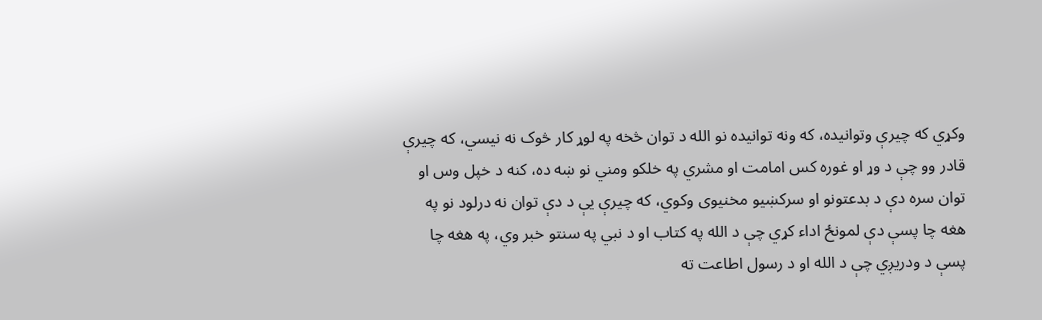وکړي که چیرې وتوانیده، که ونه توانیده نو الله د توان څخه په لوړ کار څوک نه نیسي، که چیرې قادر وو چې د وړ او غوره کس امامت او مشري په خلکو ومني نو ښه ده، کنه د خپل وس او توان سره دې د بدعتونو او سرکښیو مخنیوی وکوي، که چیرې یې د دې توان نه درلود نو په هغه چا پسې دې لمونځ اداء کړي چې د الله په کتاب او د نبي په سنتو خبر وي، په هغه چا پسې د ودریږي چې د الله او د رسول اطاعت ته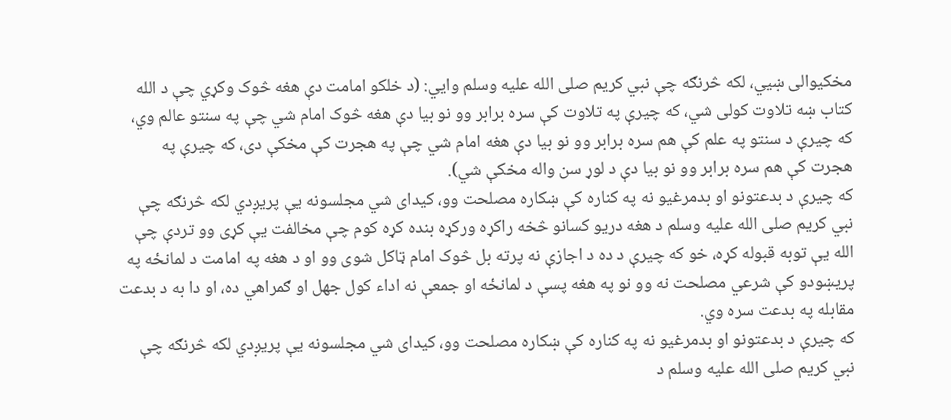مخکیوالی ښیي، لکه څرنګه چې نبي کریم صلی الله علیه وسلم وايي: (د خلکو امامت دې هغه څوک وکړي چې د الله کتاب ښه تلاوت کولی شي، که چیرې په تلاوت کې سره برابر وو نو بیا دې هغه څوک امام شي چې په سنتو عالم وي، که چیرې د سنتو په علم کې هم سره برابر وو نو بیا دې هغه امام شي چې په هجرت کې مخکې دی، که چیرې په هجرت کې هم سره برابر وو نو بیا دې د لوړ سن واله مخکې شي).
که چیرې د بدعتونو او بدمرغیو نه په کناره کې ښکاره مصلحت وو، کیدای شي مجلسونه یې پریږدي لکه څرنګه چې نبي کریم صلی الله علیه وسلم د هغه دریو کسانو څخه راکړه ورکړه بنده کړه کوم چې مخالفت یې کړی وو تردې چې الله یې توبه قبوله کړه، خو که چیرې د ده د اجازې نه پرته بل څوک امام ټاکل شوی وو او د هغه په امامت د لمانځه په پریښودو کې شرعي مصلحت نه وو نو په هغه پسې د لمانځه او جمعې نه اداء کول جهل او ګمراهي ده، او دا به د بدعت مقابله په بدعت سره وي.
که چیرې د بدعتونو او بدمرغیو نه په کناره کې ښکاره مصلحت وو، کیدای شي مجلسونه یې پریږدي لکه څرنګه چې نبي کریم صلی الله علیه وسلم د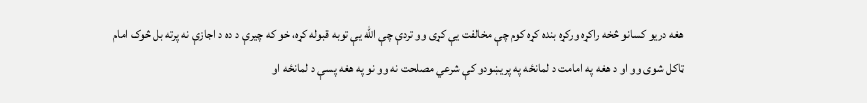هغه دریو کسانو څخه راکړه ورکړه بنده کړه کوم چې مخالفت یې کړی وو تردې چې الله یې توبه قبوله کړه، خو که چیرې د ده د اجازې نه پرته بل څوک امام ټاکل شوی وو او د هغه په امامت د لمانځه په پریښودو کې شرعي مصلحت نه وو نو په هغه پسې د لمانځه او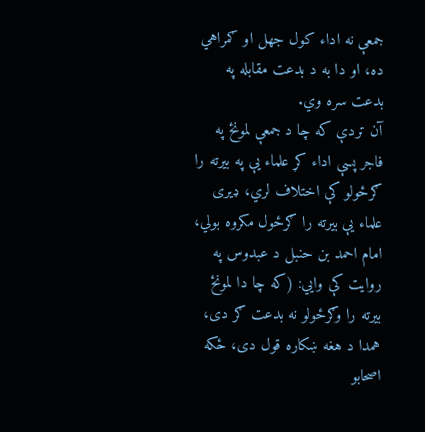جمعې نه اداء کول جهل او ګمراهي ده، او دا به د بدعت مقابله په بدعت سره وي.
آن تردې که چا د جمعې لمونځ په فاجر پسې اداء کړ علماء یې په بیرته را ګرځولو کې اختلاف لري، ډیری علماء یې بیرته را ګرځول مکروه بولي، امام احمد بن حنبل د عبدوس په روایت کې وایي: (که چا دا لمونځ بیرته را وګرځولو نه بدعت ګر دی، همدا د هغه ښکاره قول دی، ځکه اصحابو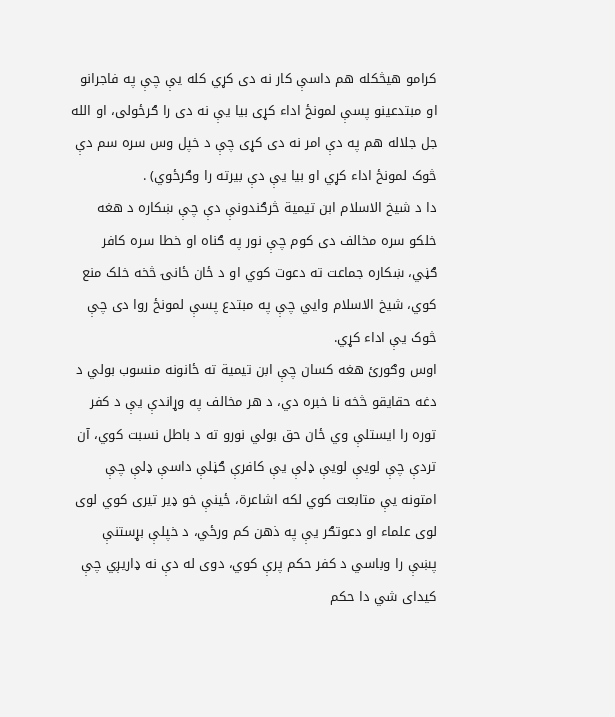کرامو هیڅکله هم داسې کار نه دی کړي کله یې چې په فاجرانو او مبتدعینو پسې لمونځ اداء کړی بیا یې نه دی را ګرځولی، او الله جل جلاله هم په دې امر نه دی کړی چې د خپل وس سره سم دې څوک لمونځ اداء کړي او بیا یې دې بیرته را وګرځوي) .
دا د شیخ الاسلام ابن تیمیة څرګندونې دې چې ښکاره د هغه خلکو سره مخالف دی کوم چې نور په ګناه او خطا سره کافر ګڼي، ښکاره جماعت ته دعوت کوي او د ځان ځانۍ څخه خلک منع کوي، شیخ الاسلام وايي چې په مبتدع پسې لمونځ روا دی چې څوک یې اداء کړي.
اوس وګورئ هغه کسان چې ابن تیمیة ته ځانونه منسوب بولي د دغه حقایقو څخه نا خبره دي، د هر مخالف په وړاندې یې د کفر توره را ایستلې وي ځان حق بولي نورو ته د باطل نسبت کوي، آن تردې چې لویې لویې ډلې یې کافرې ګڼلې داسې ډلې چې امتونه یې متابعت کوي لکه اشاعرة، ځینې خو ډیر تیری کوي لوی لوی علماء او دعوتګر یې په ذهن کم ورځي، د خپلې بړستنې پښې را وباسي د کفر حکم پرې کوي، دوی له دې نه ډاریږي چې کیدای شي دا حکم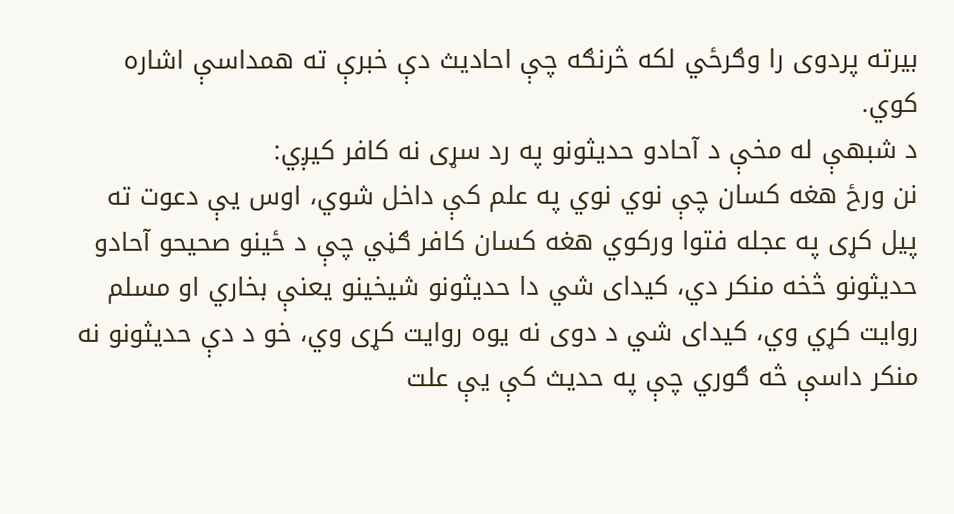بیرته پردوی را وګرځي لکه څرنګه چې احادیث دې خبرې ته همداسې اشاره کوي.
د شبهې له مخې د آحادو حدیثونو په رد سړی نه کافر کیږي:
نن ورځ هغه کسان چې نوي نوي په علم کې داخل شوي، اوس یې دعوت ته پیل کړی په عجله فتوا ورکوي هغه کسان کافر ګڼي چې د ځینو صحیحو آحادو حدیثونو څخه منکر دي، کیدای شي دا حدیثونو شیخینو یعنې بخاري او مسلم روایت کړي وي، کیدای شي د دوی نه یوه روایت کړی وي، خو د دې حدیثونو نه منکر داسې څه ګوري چې په حدیث کې یې علت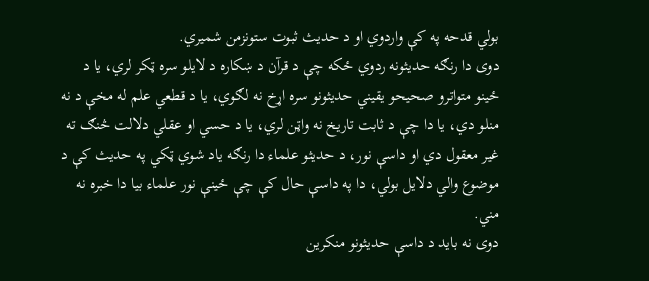بولي قدحه په کې واردوي او د حدیث ثبوت ستونزمن شمیري.
دوی دا رنګه حدیثونه ردوي ځکه چې د قرآن د ښکاره د لایلو سره ټکر لري، یا د ځینو متواترو صحیحو یقیني حدیثونو سره اړخ نه لګوي، یا د قطعي علم له مخې د نه منلو دي، یا دا چې د ثابت تاریخ نه واټن لري، یا د حسي او عقلي دلالت څنګ ته غیر معقول دي او داسې نور، د حدیثو علماء دا رنګه یاد شوي ټکي په حدیث کې د موضوع والي دلایل بولي، دا په داسې حال کې چې ځینې نور علماء بیا دا خبره نه مني.
دوی نه باید د داسې حدیثونو منکرین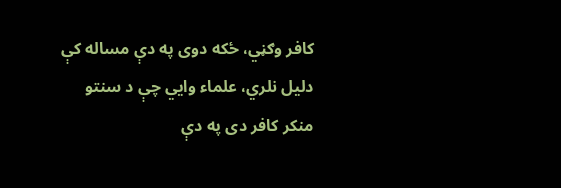کافر وګڼي، ځکه دوی په دې مساله کې دلیل نلري، علماء وايي چې د سنتو منکر کافر دی په دې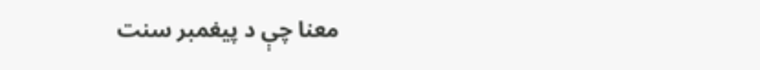معنا چې د پیغمبر سنت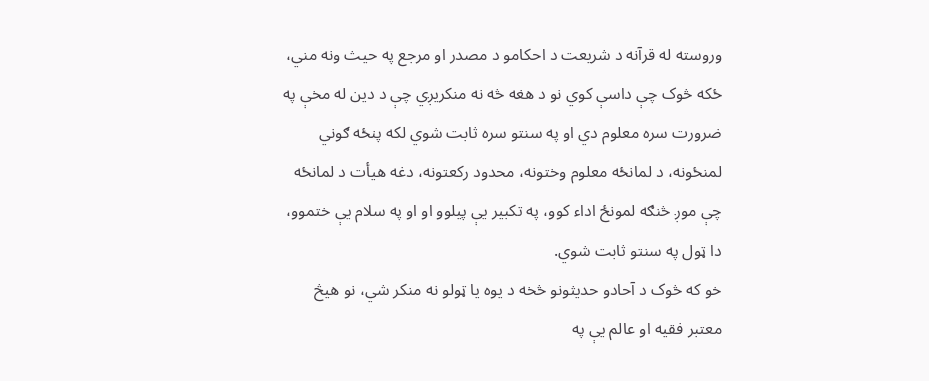وروسته له قرآنه د شریعت د احکامو د مصدر او مرجع په حیث ونه مني، ځکه څوک چې داسې کوي نو د هغه څه نه منکریږي چې د دین له مخې په ضرورت سره معلوم دي او په سنتو سره ثابت شوي لکه پنځه ګوني لمنځونه، د لمانځه معلوم وختونه، محدود رکعتونه، دغه هیأت د لمانځه چې موږ څنګه لمونځ اداء کوو، په تکبیر یې پیلوو او او په سلام یې ختموو، دا ټول په سنتو ثابت شوي.
خو که څوک د آحادو حدیثونو څخه د یوه یا ټولو نه منکر شي، نو هیڅ معتبر فقیه او عالم یې په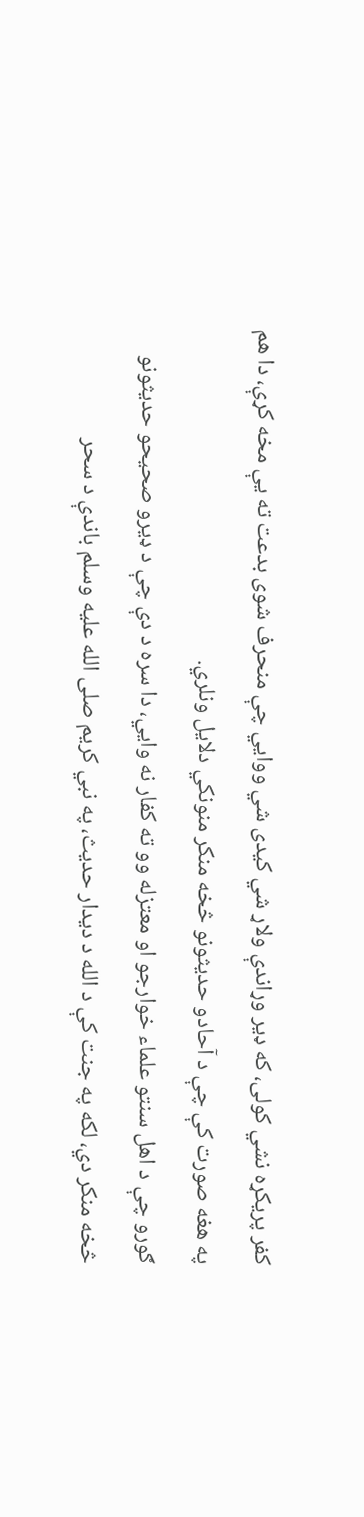کفر پریکړه نشي کولی، که ډیر وړاندې ولاړ شي کیدی شي ووایي چې منحرف شوی بدعت ته یې مخه کړې، دا هم په هغه صورت کې چې د آحادو حدیثونو څخه منکر منونکي دلایل ونلري.
ګورو چې د اهل سنتو علماء خوارجو او معتزله وو ته کفار نه وايي، دا سره د دې چې د ډیرو صحیحو حدیثونو څخه منکر دي، لکه په جنت کې د الله د دیدار حدیث، په نبي کریم صلی الله علیه وسلم باندې د سحر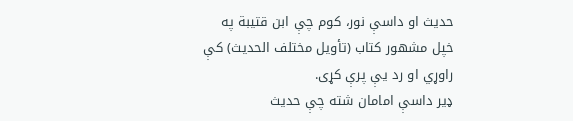حدیث او داسې نور، کوم چې ابن قتیبة په خپل مشهور کتاب (تأویل مختلف الحدیث) کې راوړي او رد یې پرې کړی.
ډیر داسې امامان شته چې حدیث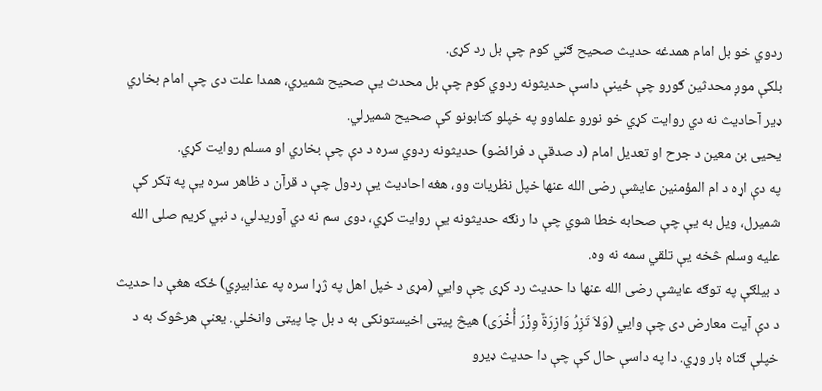ردوي خو بل امام همدغه حدیث صحیح ګڼي کوم چې بل رد کړی.
بلکې موږ محدثین ګورو چې ځینې داسې حدیثونه ردوي کوم چې بل محدث یې صحیح شمیري، همدا علت دی چې امام بخاري ډیر آحادیث نه دي روایت کړي خو نورو علماوو په خپلو کتابونو کې صحیح شمیرلي.
یحیی بن معین د جرح او تعدیل امام (د صدقې د فرائضو) حدیثونه ردوي سره د دې چې بخاري او مسلم روایت کړي.
په دې اړه د ام المؤمنین عایشې رضی الله عنها خپل نظریات وو، هغه احادیث یې ردول چې د قرآن د ظاهر سره یې په ټکر کې شمیرل، ویل به یې چې صحابه خطا شوي چې دا رنګه حدیثونه یې روایت کړي، دوی سم نه دي آوریدلي، د نبي کریم صلی الله علیه وسلم څخه یې تلقي سمه نه وه.
د بیلګې په توګه عایشې رضی الله عنها دا حدیث رد کړی چې وايي (مړی د خپل اهل په ژړا سره په عذابیږي) ځکه هغې دا حدیث د دې آیت معارض دی چې وايي (وَلاَ تَزِرُ وَازِرَةٌ وِزْرَ أُخْرَى) هیڅ پیټی اخیستونکی به د بل چا پیټی وانخلي. یعنې هرڅوک به د خپلې ګناه بار وړي. دا په داسې حال کې چې دا حدیث ډیرو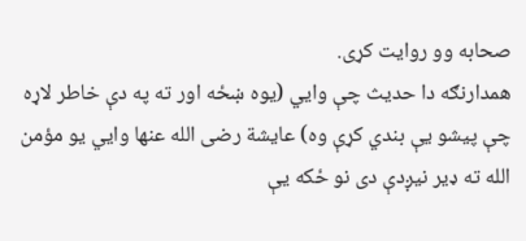صحابه وو روایت کړی.
همدارنګه دا حدیث چې وايي (یوه ښځه اور ته په دې خاطر لاړه چې پیشو یې بندي کړې وه) عایشة رضی الله عنها وايي یو مؤمن الله ته ډیر نیږدې دی نو ځکه یې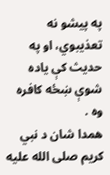په پیشو نه تعذیبوي، او په حدیث کې یاده شوې ښځه کافره وه .
همدا شان د نبي کریم صلی الله علیه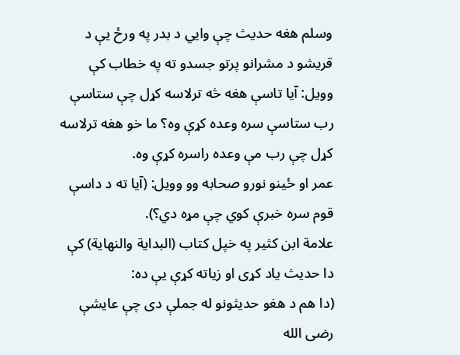وسلم هغه حدیث چې وايي د بدر په ورځ یې د قریشو د مشرانو پرتو جسدو ته په خطاب کې وویل: آیا تاسې هغه څه ترلاسه کړل چې ستاسې رب ستاسې سره وعده کړې وه؟ ما خو هغه ترلاسه کړل چې رب مې وعده راسره کړې وه.
عمر او ځینو نورو صحابه وو وویل: (آیا ته د داسې قوم سره خبرې کوي چې مړه دي؟).
علامة ابن کثیر په خپل کتاب (البدایة والنهایة) کې دا حدیث یاد کړی او زیاته کړې یې ده:
(دا هم د هغو حدیثونو له جملې دی چې عایشې رضی الله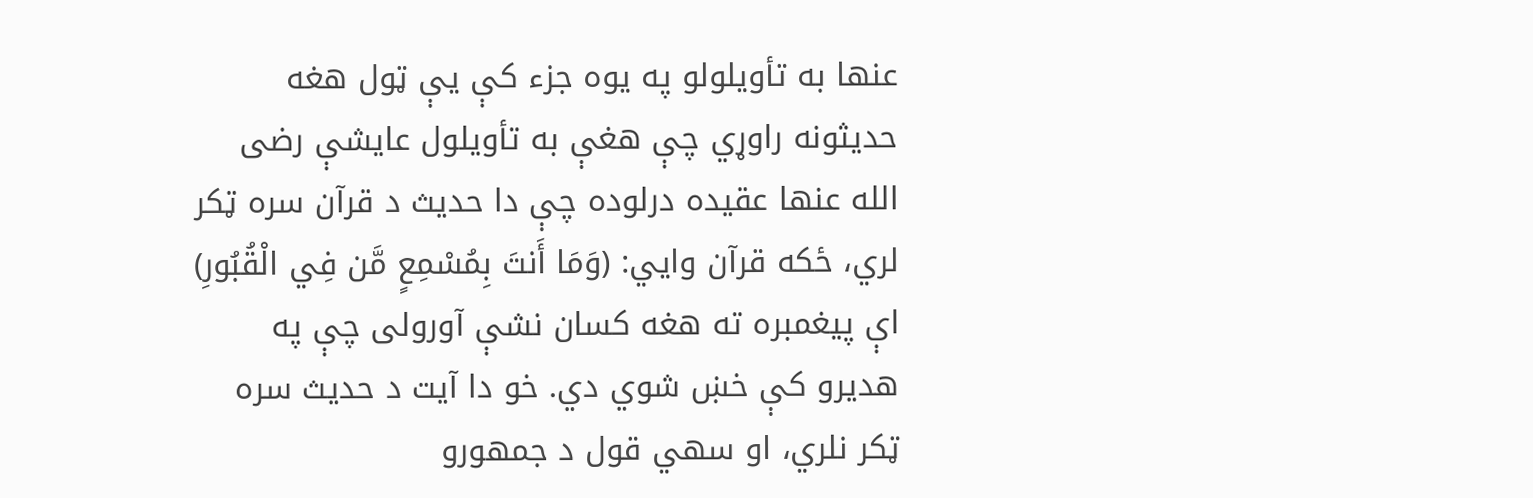عنها به تأویلولو په یوه جزء کې یې ټول هغه حدیثونه راوړي چې هغې به تأویلول عایشې رضی الله عنها عقیده درلوده چې دا حدیث د قرآن سره ټکر لري، ځکه قرآن وايي: (وَمَا أَنتَ بِمُسْمِعٍ مَّن فِي الْقُبُورِ) اې پیغمبره ته هغه کسان نشې آورولی چې په هدیرو کې خښ شوي دي. خو دا آیت د حدیث سره ټکر نلري، او سهي قول د جمهورو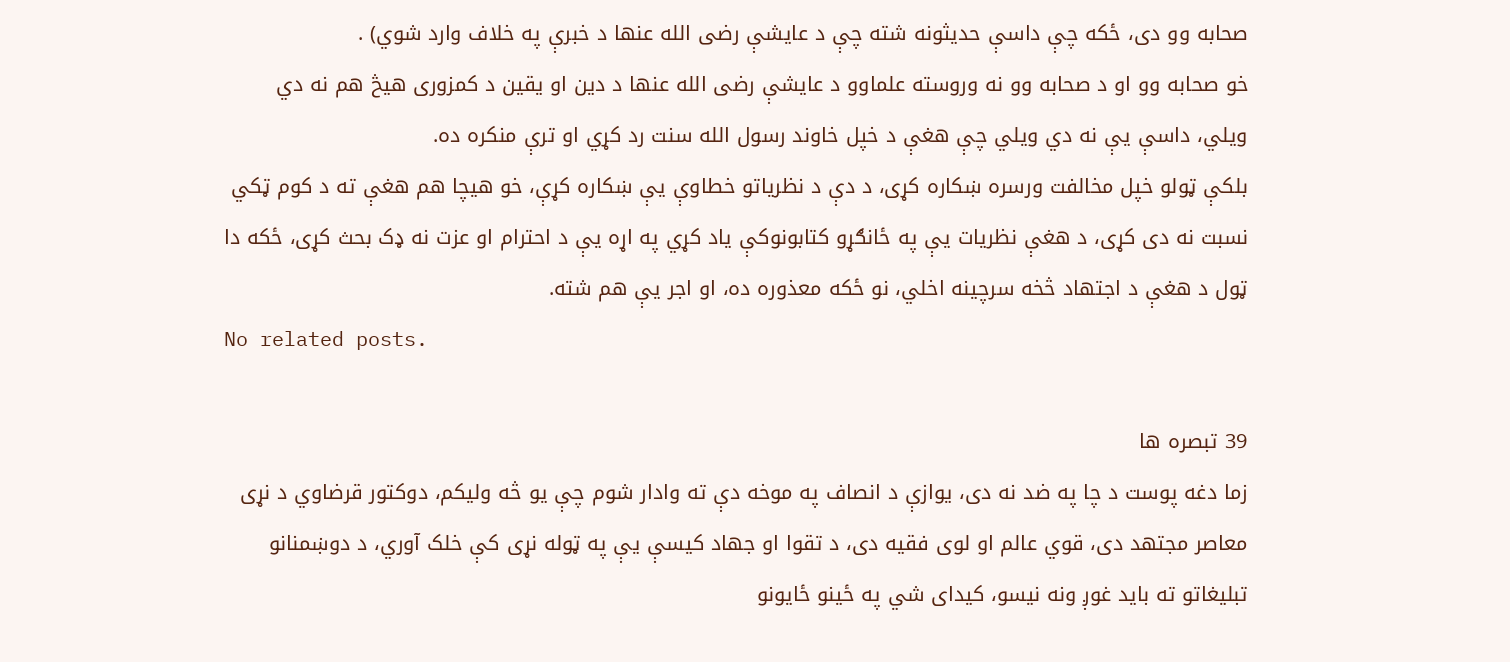صحابه وو دی، ځکه چې داسې حدیثونه شته چې د عایشې رضی الله عنها د خبرې په خلاف وارد شوي) .
خو صحابه وو او د صحابه وو نه وروسته علماوو د عایشې رضی الله عنها د دین او یقین د کمزوری هیڅ هم نه دي ویلي، داسې یې نه دي ویلي چې هغې د خپل خاوند رسول الله سنت رد کړي او ترې منکره ده.
بلکې ټولو خپل مخالفت ورسره ښکاره کړی، د دې د نظریاتو خطاوې یې ښکاره کړې، خو هیچا هم هغې ته د کوم ټکي نسبت نه دی کړی، د هغې نظریات یې په ځانګړو کتابونوکې یاد کړي په اړه یې د احترام او عزت نه ډک بحث کړی، ځکه دا ټول د هغې د اجتهاد څخه سرچینه اخلي، نو ځکه معذوره ده، او اجر یې هم شته.
No related posts.

39 تبصره ها
زما دغه پوست د چا په ضد نه دی، یوازې د انصاف په موخه دې ته وادار شوم چې یو څه ولیکم، دوکتور قرضاوي د نړی معاصر مجتهد دی، قوي عالم او لوی فقیه دی، د تقوا او جهاد کیسې یې په ټوله نړی کې خلک آوري، د دوښمنانو تبلیغاتو ته باید غوږ ونه نیسو، کیدای شي په ځینو ځایونو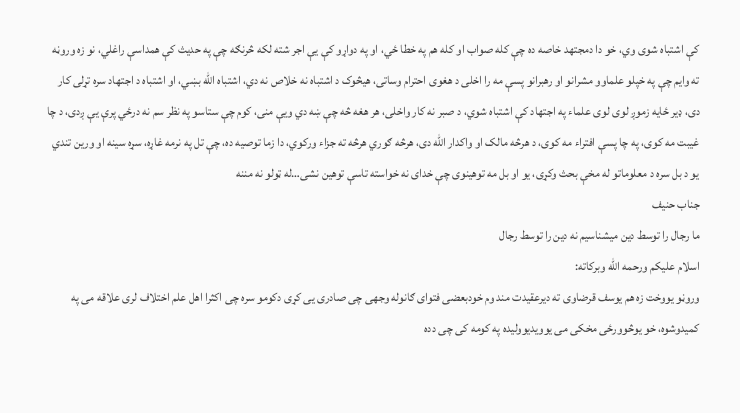کې اشتباه شوی وي، خو دا دمجتهد خاصه ده چې کله صواب او کله هم په خطا ځي، او په دواړو کې یې اجر شته لکه څرنګه چې په حدیث کې همداسې راغلي، نو زه وروڼه ته وایم چې په خپلو علماوو مشرانو او رهبرانو پسې مه را اخلی د هغوی احترام وساتی، هیڅوک د اشتباه نه خلاص نه دي، اشتباه الله بښي، او اشتباه د اجتهاد سره تړلی کار دی، ډیر ځایه زموږ لوی لوی علماء په اجتهاد کې اشتباه شوي، د صبر نه کار واخلی، هر هغه څه چې ښه دي ویې منی، کوم چې ستاسو په نظر سم نه درځي پرې یې ږدی، د چا غیبت مه کوی، په چا پسې افتراء مه کوی، د هرڅه مالک او واکدار الله دی، هرڅه ګوري هرڅه ته جزاء ورکوي، دا زما توصیه ده، چې تل په نرمه غاړه، سړه سینه او ورین تندي یو د بل سره د معلوماتو له مخې بحث وکړی، یو او بل مه توهینوی چې خدای نه خواسته تاسې توهین نشی…له ټولو نه مننه
جناب حنیف
ما رجال را توسط دین میشناسیم نه دین را توسط رجال
اسلام عليكم ورحمه الله وبركاته:
وروڼو یووخت زه هم یوسف قرضاوی ته دیرعقیدت مند وم خودبعضی فتوای ګانوله وجهی چی صادری یی کړی دکومو سره چی اکثرا اهل علم اختلاف لری علاقه می په کمیدوشوه، خو یوڅوورځی مخکی می یوویدیوولیده په کومه کی چی دده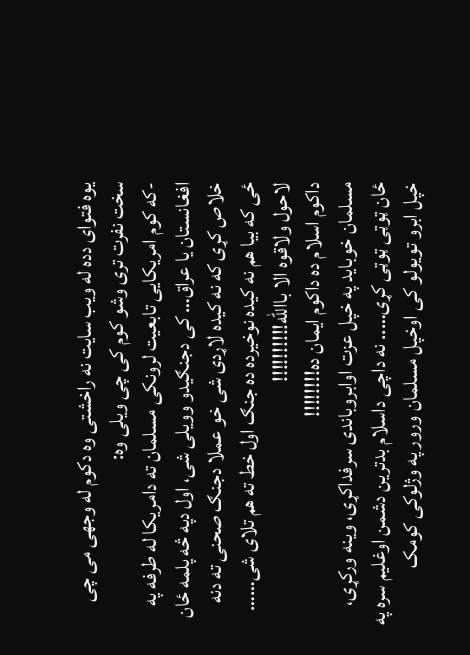یوه فتوای دده له ویب سایت نه راخشتی وه دکوم له وجهی می چی سخت نفرت تری وشو کوم کی چی ویلی وه:
-که کوم امریکایی تابعیت لرونکی مسلمان ته دامریکا له طرفه په افغانستان یا عراق… کی دجنګیدو وویلی شی، اول دپه څه پلمه ځان خلاص کړی که نه کیده لاړدی شی خو عملا دجنګ صحنی ته دنه ځی که بیا هم نه کیده نوخیرده ده جنګ اول خط ته هم تلای شی……
لاحول ولاقوه الا باالله!!!!!!!!!!
داکوم اسلام ده داکوم ایمان ده!!!!!!!!
مسلمان خوباید په خپل عزت اوابروباندی سرفداکړی، وینه ورکړی، ځان ټوټی ټوټی کړی….. نه داچی داسلام بدترین دشمن اوغلیم سره په خپل ابرو تویولو کی اوخپل مسلمان ورور په وژلوکی کومک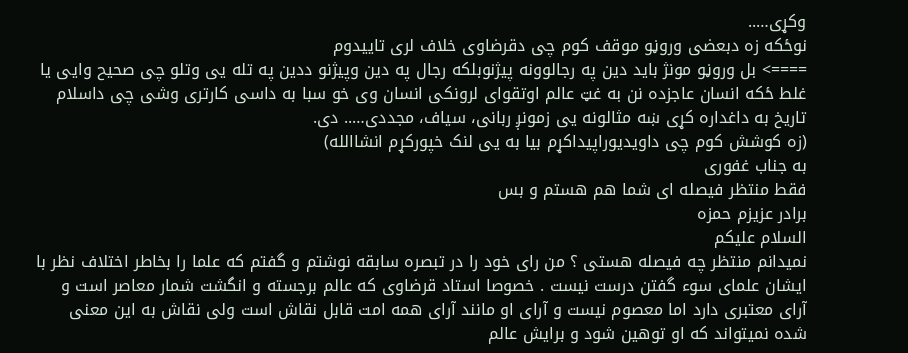وکړی…..
نوځکه زه دبعضی وروڼو موقف کوم چی دقرضاوی خلاف لری تاییدوم
====> بل وروڼو مونژ باید دین په رجالوونه پیژنوبلکه رجال په دین وپیژنو ددین په تله یی وتلو چی صحیح وایی یا غلط ځکه انسان عاجزده نن به غټ عالم اوتقوای لرونکی انسان وی خو سبا به داسی کارتری وشی چی داسلام تاریخ به داغداره کړی ښه مثالونه یی زمونږ ربانی، سیاف، مجددی….. دی.
(زه کوشش کوم چی داویدیوراپیداکړم بیا به یی لنک خپورکړم انشاالله)
به جناب غفوری
فقط منتظر فیصله ای شما هم هستم و بس
برادر عزیزم حمزه
السلام علیکم
نمیدانم منتظر چه فیصله هستی ؟ من رای خود را در تبصره سابقه نوشتم و گفتم که علما را بخاطر اختلاف نظر با ایشان علمای سوء گفتن درست نیست . خصوصا استاد قرضاوی که عالم برجسته و انگشت شمار معاصر است و آرای معتبری دارد اما معصوم نیست و آرای او مانند آرای همه امت قابل نقاش است ولی نقاش به این معنی شده نمیتواند که او توهین شود و برایش عالم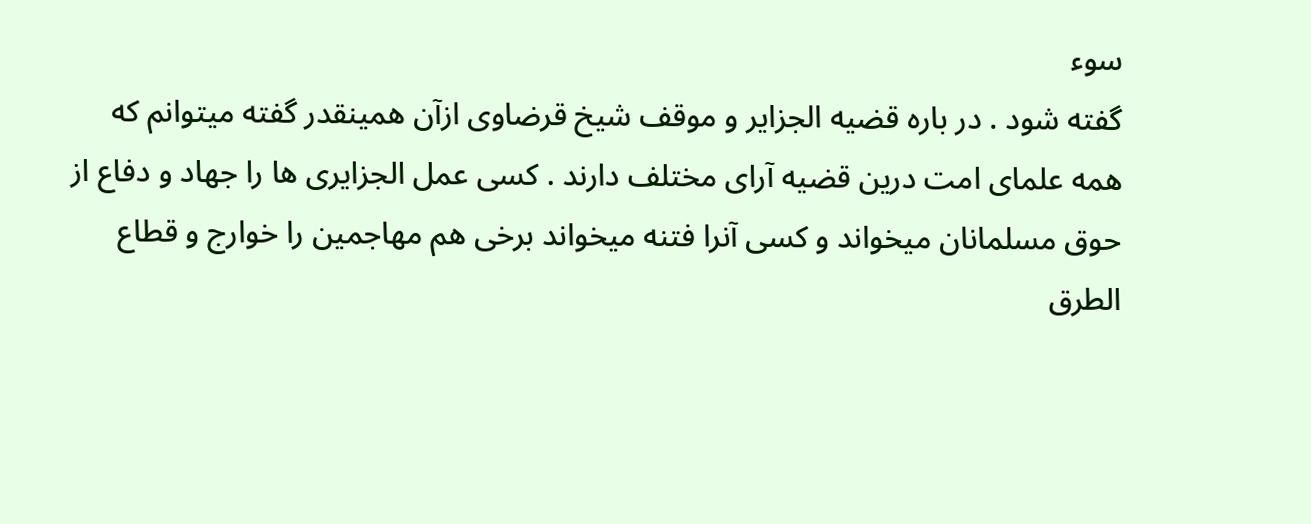سوء
گفته شود . در باره قضیه الجزایر و موقف شیخ قرضاوی ازآن همینقدر گفته میتوانم که همه علمای امت درین قضیه آرای مختلف دارند . کسی عمل الجزایری ها را جهاد و دفاع از حوق مسلمانان میخواند و کسی آنرا فتنه میخواند برخی هم مهاجمین را خوارج و قطاع الطرق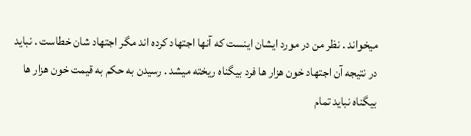میخواند . نظر من در مورد ایشان اینست که آنها اجتهاد کرده اند مگر اجتهاد شان خطاست . نباید در نتیجه آن اجتهاد خون هزار ها فرد بیگناه ریخته میشد . رسیدن به حکم به قیمت خون هزار ها بیگناه نباید تمام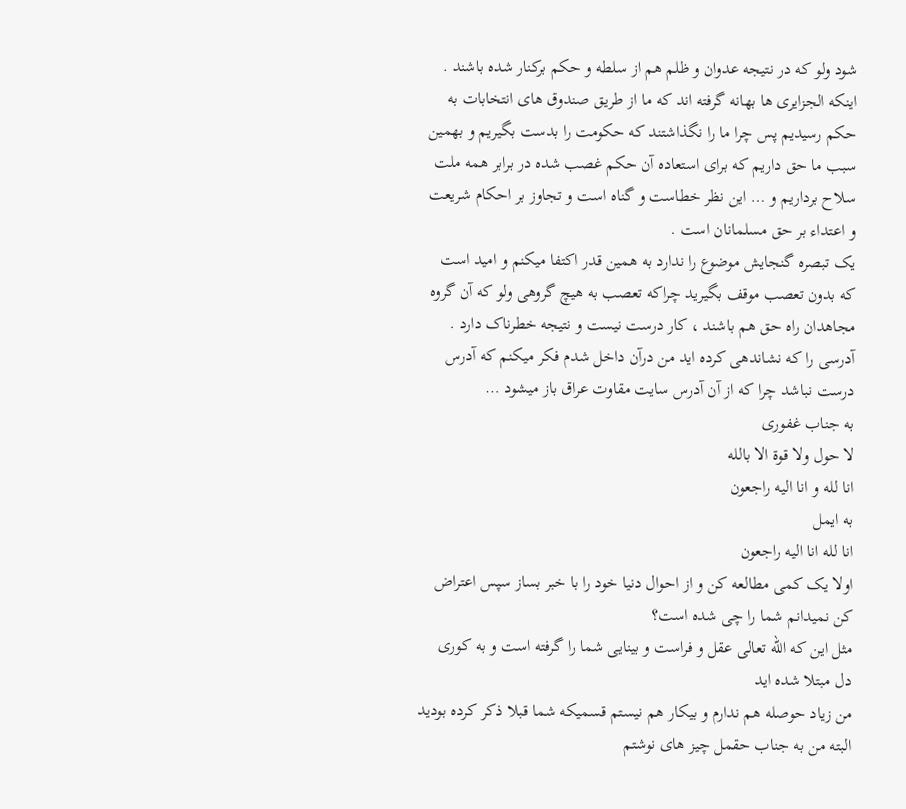شود ولو که در نتیجه عدوان و ظلم هم از سلطه و حکم برکنار شده باشند . اینکه الجزایری ها بهانه گرفته اند که ما از طریق صندوق های انتخابات به حکم رسیدیم پس چرا ما را نگذاشتند که حکومت را بدست بگیریم و بهمین سبب ما حق داریم که برای استعاده آن حکم غصب شده در برابر همه ملت سلاح برداریم و … این نظر خطاست و گناه است و تجاوز بر احکام شریعت و اعتداء بر حق مسلمانان است .
یک تبصره گنجایش موضوع را ندارد به همین قدر اکتفا میکنم و امید است که بدون تعصب موقف بگیرید چراکه تعصب به هیچ گروهی ولو که آن گروه مجاهدان راه حق هم باشند ، کار درست نیست و نتیجه خطرناک دارد . آدرسی را که نشاندهی کرده اید من درآن داخل شدم فکر میکنم که آدرس درست نباشد چرا که از آن آدرس سایت مقاوت عراق باز میشود …
به جناب غفوری
لا حول ولا قوة الا بالله
انا لله و انا الیه راجعون
به ایمل
انا لله انا الیه راجعون
اولا یک کمی مطالعه کن و از احوال دنیا خود را با خبر بساز سپس اعتراض کن نمیدانم شما را چی شده است؟
مثل این که الله تعالی عقل و فراست و بینایی شما را گرفته است و به کوری دل مبتلا شده اید
من زیاد حوصله هم ندارم و بیکار هم نیستم قسمیکه شما قبلا ذکر کرده بودید
البته من به جناب حقمل چیز های نوشتم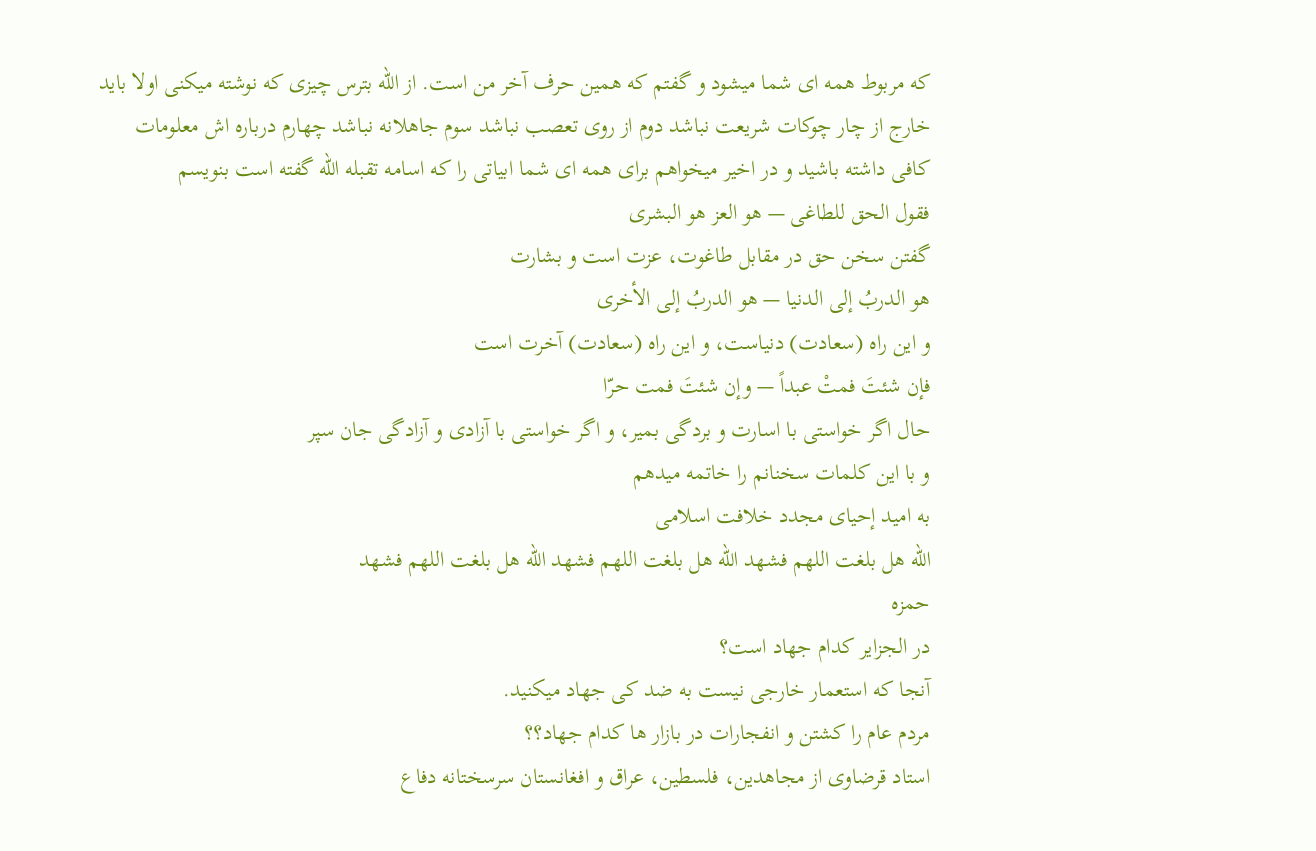که مربوط همه ای شما میشود و گفتم که همین حرف آخر من است. از الله بترس چیزی که نوشته میکنی اولا باید خارج از چار چوکات شریعت نباشد دوم از روی تعصب نباشد سوم جاهلانه نباشد چهارم درباره اش معلومات کافی داشته باشید و در اخیر میخواهم برای همه ای شما ابیاتی را که اسامه تقبله الله گفته است بنویسم
فقول الحق للطاغی — هو العز هو البشرى
گفتن سخن حق در مقابل طاغوت، عزت است و بشارت
هو الدربُ إلى الدنیا — هو الدربُ إلى الأخرى
و این راه (سعادت) دنیاست، و این راه (سعادت) آخرت است
فإن شئتَ فمتْ عبداً — وإن شئتَ فمت حرّا
حال اگر خواستی با اسارت و بردگی بمیر، و اگر خواستی با آزادی و آزادگی جان سپر
و با این کلمات سخنانم را خاتمه میدهم
به امید إحیای مجدد خلافت اسلامی
الله هل بلغت اللهم فشهد الله هل بلغت اللهم فشهد الله هل بلغت اللهم فشهد
حمزه
در الجزایر کدام جهاد است؟
آنجا که استعمار خارجی نیست به ضد کی جهاد میکنید.
مردم عام را کشتن و انفجارات در بازار ها کدام جهاد؟؟
استاد قرضاوی از مجاهدین، فلسطین، عراق و افغانستان سرسختانه دفاع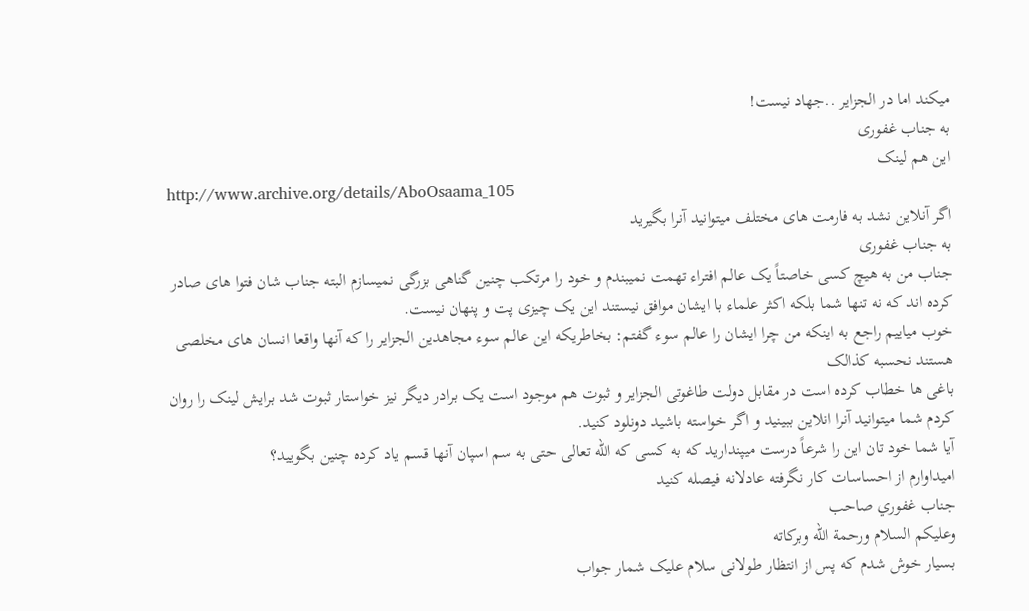میکند اما در الجزایر ..جهاد نیست!
به جناب غفوری
این هم لینک
http://www.archive.org/details/AboOsaama_105
اگر آنلاین نشد به فارمت های مختلف میتوانید آنرا بگیرید
به جناب غفوری
جناب من به هیچ کسی خاصتاً یک عالم افتراء تهمت نمیبندم و خود را مرتکب چنین گناهی بزرگی نمیسازم البته جناب شان فتوا های صادر کرده اند که نه تنها شما بلکه اکثر علماء با ایشان موافق نیستند این یک چیزی پت و پنهان نیست.
خوب میاییم راجع به اینکه من چرا ایشان را عالم سوء گفتم: بخاطریکه این عالم سوء مجاهدین الجزایر را که آنها واقعا انسان های مخلصی هستند نحسبه کذالک
باغی ها خطاب کرده است در مقابل دولت طاغوتی الجزایر و ثبوت هم موجود است یک برادر دیگر نیز خواستار ثبوت شد برایش لینک را روان کردم شما میتوانید آنرا انلاین ببینید و اگر خواسته باشید دونلود کنید.
آیا شما خود تان این را شرعاً درست میپندارید که به کسی که الله تعالی حتی به سم اسپان آنها قسم یاد کرده چنین بگویید؟
امیداوارم از احساسات کار نگرفته عادلانه فیصله کنید
جناب غفوري صاحب
وعليکم السلام ورحمة الله وبرکاته
بسیار خوش شدم که پس از انتظار طولانی سلام علیک شمار جواب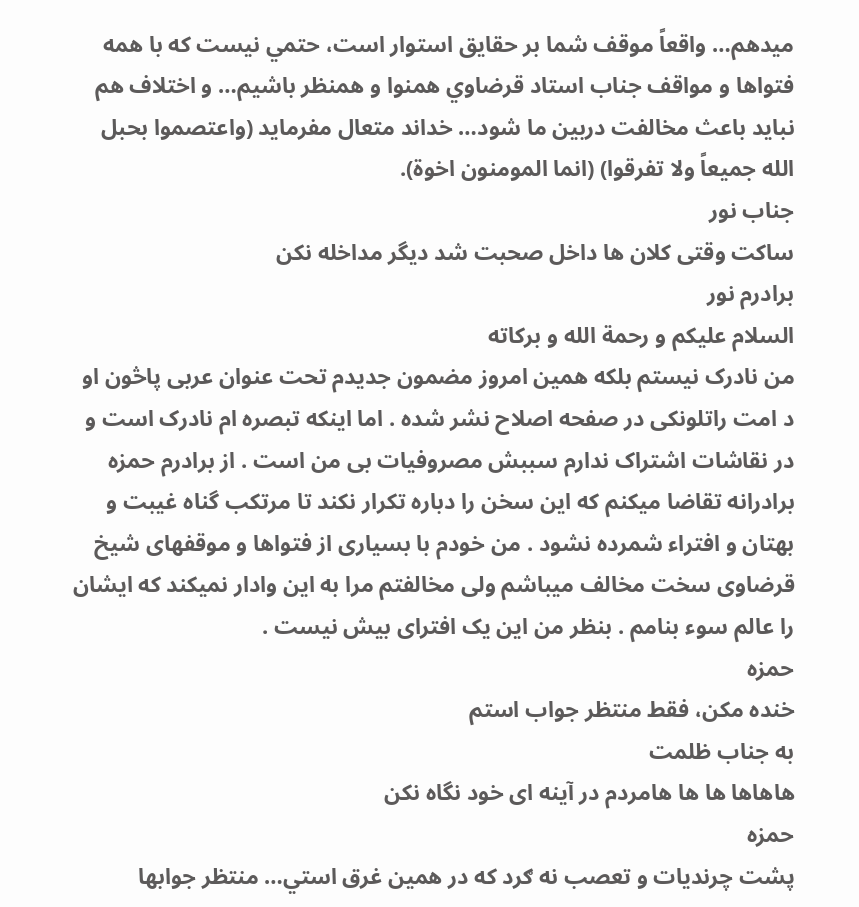ميدهم… واقعاً موقف شما بر حقايق استوار است، حتمي نيست که با همه فتواها و مواقف جناب استاد قرضاوي همنوا و همنظر باشیم… و اختلاف هم نباید باعث مخالفت دربین ما شود… خداند متعال مفرمايد (واعتصموا بحبل الله جمیعاً ولا تفرقوا) (انما المومنون اخوة).
جناب نور
ساکت وقتی کلان ها داخل صحبت شد دیگر مداخله نکن
برادرم نور
السلام علیکم و رحمة الله و برکاته
من نادرک نیستم بلکه همین امروز مضمون جدیدم تحت عنوان عربی پاڅون او د امت راتلونکی در صفحه اصلاح نشر شده . اما اینکه تبصره ام نادرک است و در نقاشات اشتراک ندارم سببش مصروفیات بی من است . از برادرم حمزه برادرانه تقاضا میکنم که این سخن را دباره تکرار نکند تا مرتکب گناه غیبت و بهتان و افتراء شمرده نشود . من خودم با بسیاری از فتواها و موقفهای شیخ قرضاوی سخت مخالف میباشم ولی مخالفتم مرا به این وادار نمیکند که ایشان را عالم سوء بنامم . بنظر من این یک افترای بیش نیست .
حمزه
خنده مکن، فقط منتظر جواب استم
به جناب ظلمت
هاهاها ها ها هامردم در آینه ای خود نگاه نکن
حمزه
پشت چرنديات و تعصب نه ګرد که در همين غرق استي… منتظر جوابها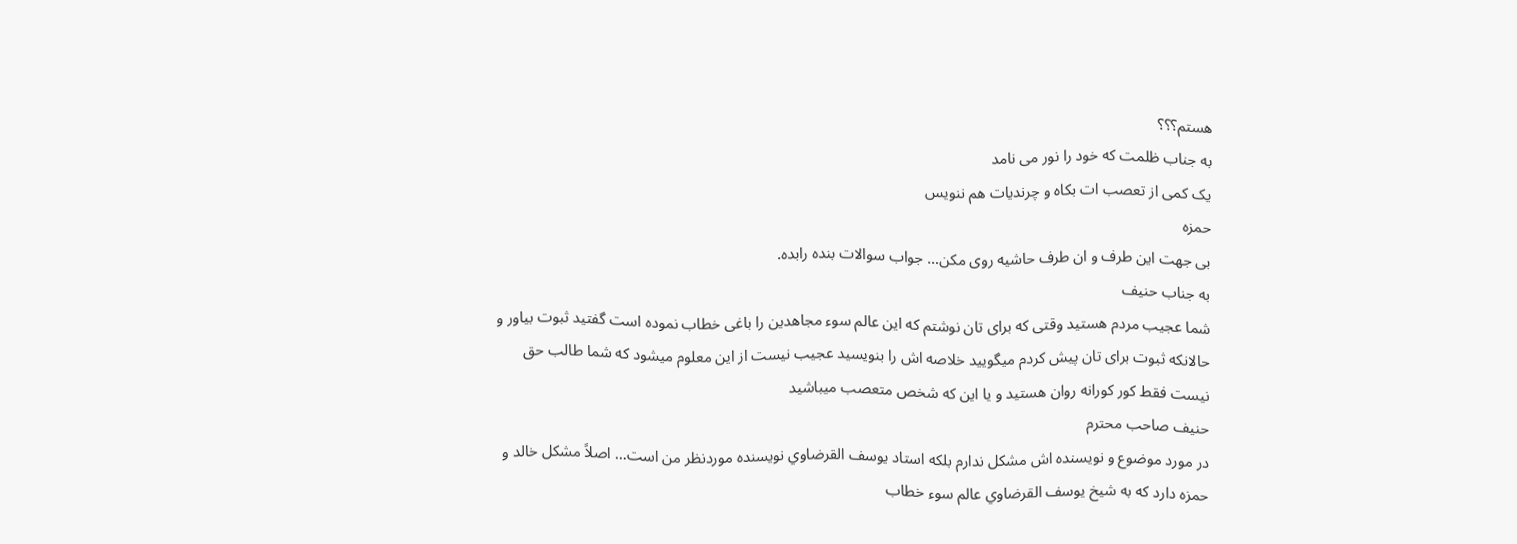هستم؟؟؟
به جناب ظلمت که خود را نور می نامد
یک کمی از تعصب ات بکاه و چرندیات هم ننویس
حمزه
بی جهت این طرف و ان طرف حاشیه روی مکن… جواب سوالات بنده رابده.
به جناب حنیف
شما عجیب مردم هستید وقتی که برای تان نوشتم که این عالم سوء مجاهدین را باغی خطاب نموده است گفتید ثبوت بیاور و حالانکه ثبوت برای تان پیش کردم میگویید خلاصه اش را بنویسید عجیب نیست از این معلوم میشود که شما طالب حق نیست فقط کور کورانه روان هستید و یا این که شخص متعصب میباشید
حنیف صاحب محترم
در مورد موضوع و نويسنده اش مشکل ندارم بلکه استاد یوسف القرضاوي نويسنده موردنظر من است… اصلاً مشکل خالد و حمزه دارد که به شيخ یوسف القرضاوي عالم سوء خطاب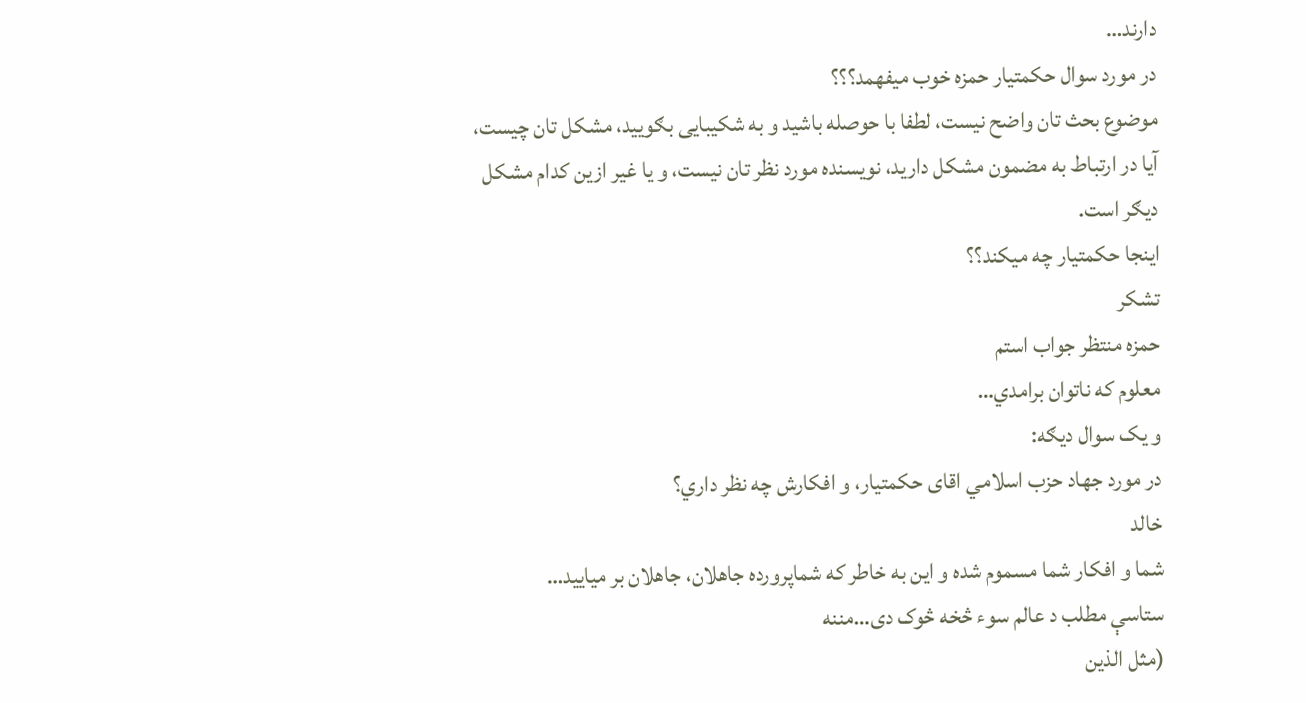دارند…
در مورد سوال حکمتيار حمزه خوب میفهمد؟؟؟
موضوع بحث تان واضح نیست، لطفا با حوصله باشید و به شکیبایی بګویید، مشکل تان چیست، آیا در ارتباط به مضمون مشکل دارید، نویسنده مورد نظر تان نیست، و یا غیر ازین کدام مشکل دیګر است.
اینجا حکمتیار چه میکند؟؟
تشکر
حمزه منتظر جواب استم
معلوم که ناتوان برامدي…
و يک سوال ديګه:
در مورد جهاد حزب اسلامي اقای حکمتيار، و افکارش چه نظر داري؟
خالد
شما و افکار شما مسموم شده و این به خاطر که شماپرورده جاهلان، جاهلان بر میایید…
ستاسې مطلب د عالم سوء څخه څوک دی…مننه
(مثل الذين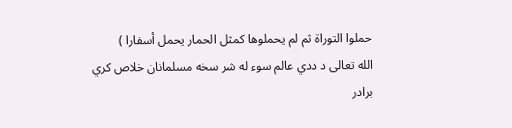حملوا التوراة ثم لم يحملوها كمثل الحمار يحمل أسفارا )
الله تعالى د ددي عالم سوء له شر سخه مسلمانان خلاص كري
برادر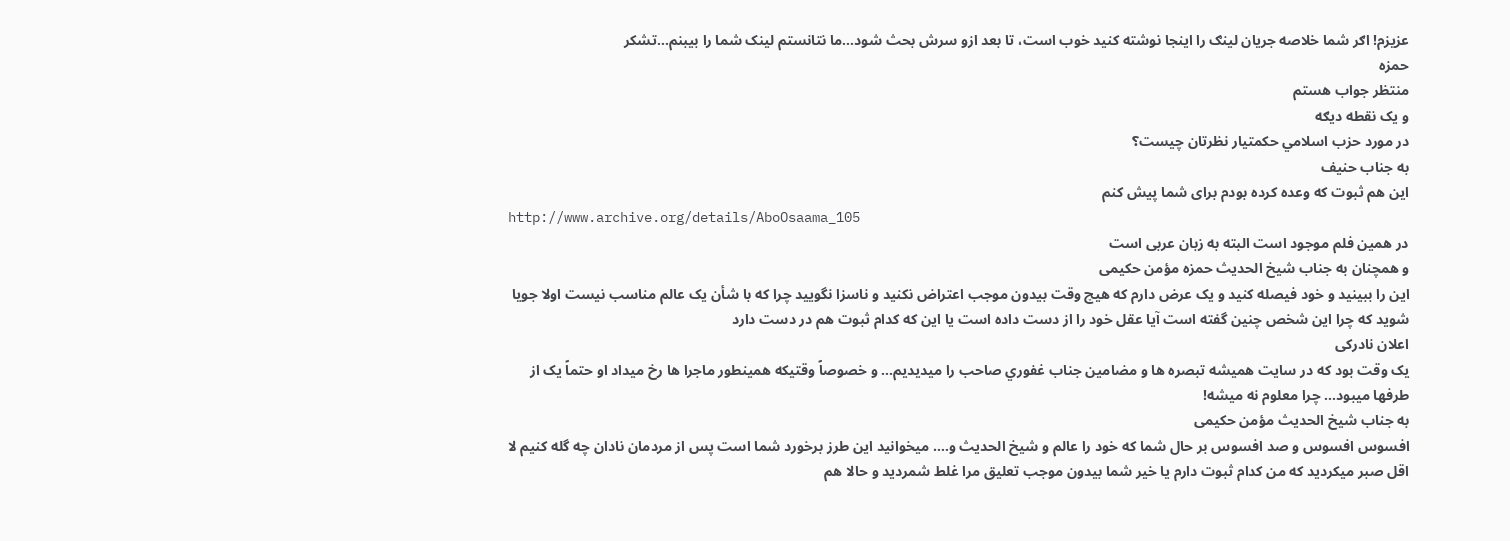عزیزم! اګر شما خلاصه جریان لینګ را اینجا نوشته کنید خوب است، تا بعد ازو سرش بحث شود…ما نتانستم لینک شما را بیبنم…تشکر
حمزه
منتظر جواب هستم
و يک نقطه ديګه
در مورد حزب اسلامي حکمتيار نظرتان چيست؟
به جناب حنیف
این هم ثبوت که وعده کرده بودم برای شما پیش کنم
http://www.archive.org/details/AboOsaama_105
در همین فلم موجود است البته به زبان عربی است
و همچنان به جناب شیخ الحدیث حمزه مؤمن حکیمی
این را ببینید و خود فیصله کنید و یک عرض دارم که هیچ وقت بیدون موجب اعتراض نکنید و ناسزا نگویید چرا که با شأن یک عالم مناسب نیست اولا جویا شوید که چرا این شخص چنین گفته است آیا عقل خود را از دست داده است یا این که کدام ثبوت هم در دست دارد
اعلان نادرکی
يک وقت بود که در سایت همیشه تبصره ها و مضامین جناب غفوري صاحب را میدیدیم… و خصوصاً وقتيکه همينطور ماجرا ها رخ میداد او حتماً يک از طرفها ميبود… چرا معلوم نه میشه!
به جناب شیخ الحدیث مؤمن حکیمی
افسوس افسوس و صد افسوس بر حال شما که خود را عالم و شیخ الحدیث و…. میخوانید این طرز برخورد شما است پس از مردمان نادان چه گله کنیم لا اقل صبر میکردید که من کدام ثبوت دارم یا خیر شما بیدون موجب تعلیق مرا غلط شمردید و حالا هم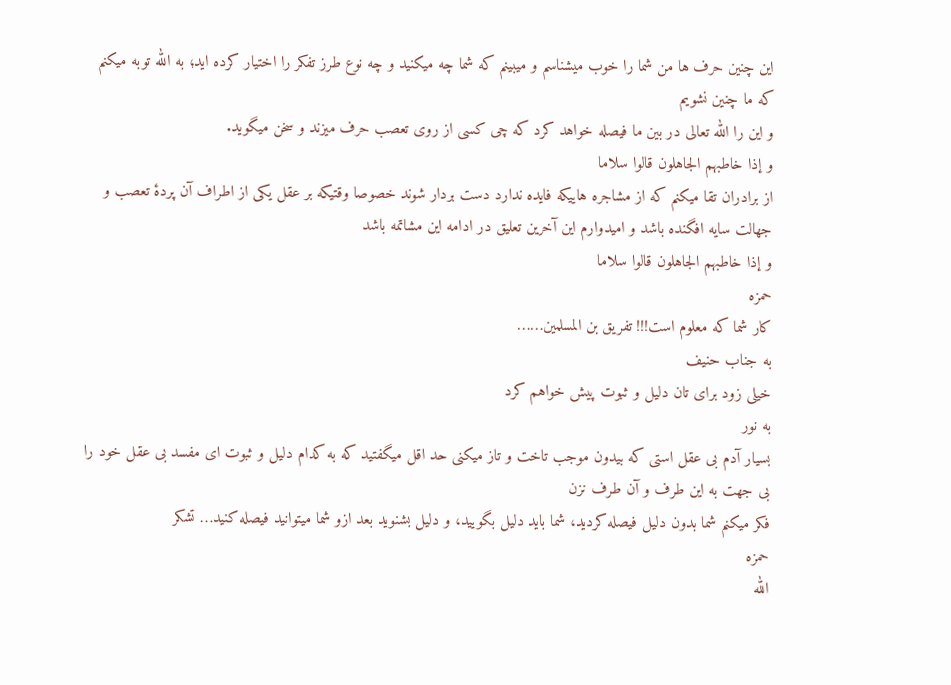این چنین حرف ها من شما را خوب میشناسم و میبینم که شما چه میکنید و چه نوع طرز تفکر را اختیار کرده اید؛ به الله توبه میکنم که ما چنین نشویم
و این را الله تعالی در بین ما فیصله خواهد کرد که چی کسی از روی تعصب حرف میزند و سخن میگوید.
و إذا خاطبهم الجاهلون قالوا سلاما
از برادران تقا میکنم که از مشاجره هاییکه فایده ندارد دست بردار شوند خصوصا وقتیکه بر عقل یکی از اطراف آن پردۀ تعصب و جهالت سایه افگنده باشد و امیدوارم این آخرین تعلیق در ادامه این مشاتمه باشد
و إذا خاطبهم الجاهلون قالوا سلاما
حمزه
کار شما که معلوم است!!! تفریق بن المسلمين……
به جناب حنیف
خیلی زود برای تان دلیل و ثبوت پیش خواهم کرد
به نور
بسیار آدم بی عقل استی که بیدون موجب تاخت و تاز میکنی حد اقل میگفتید که به کدام دلیل و ثبوت ای مفسد بی عقل خود را بی جهت به این طرف و آن طرف نزن
فکر میکنم شما بدون دلیل فیصله کردید، شما باید دلیل بگویید، و دلیل بشنوید بعد ازو شما میتوانید فیصله کنید… تشکر
حمزه
الله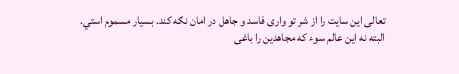تعالی اين سايت را از شر تو واری فاسد و جاهل در امان نګه کند. بسيار مسموم استي.
البته نه این عالم سوء که مجاهدین را باغی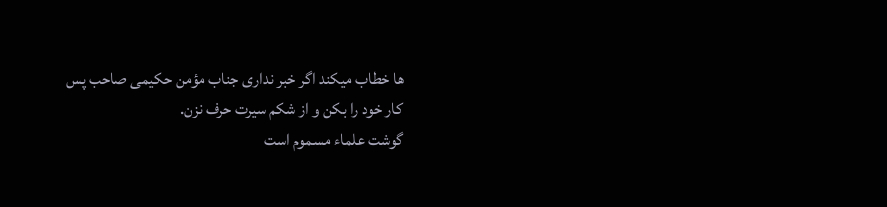ها خطاب میکند اگر خبر نداری جناب مؤمن حکیمی صاحب پس کار خود را بکن و از شکم سیرت حرف نزن.
گوشت علماء مسموم است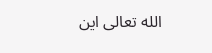الله تعالی این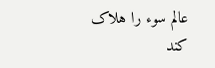عالم سوء را هلاک کند